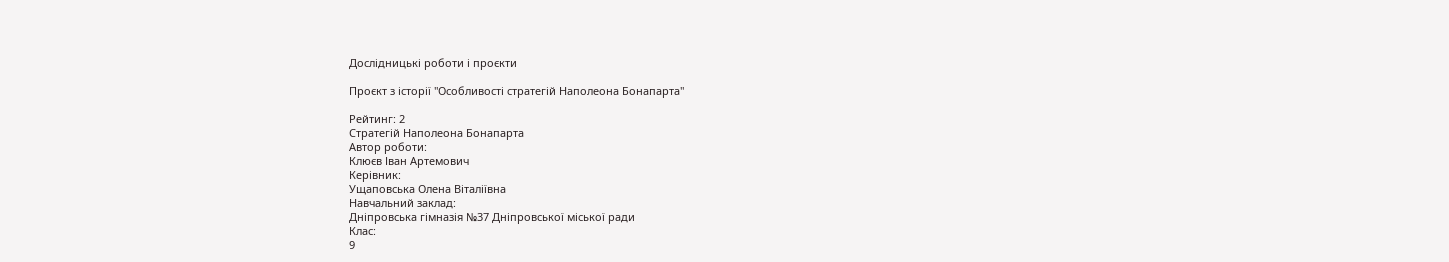Дослідницькі роботи і проєкти

Проєкт з історії "Особливості стратегій Наполеона Бонапарта"

Рейтинг: 2
Cтратегій Наполеона Бонапарта
Автор роботи:
Клюєв Іван Артемович
Керівник:
Ущаповська Олена Віталіївна
Навчальний заклад:
Дніпровська гімназія №37 Дніпровської міської ради
Клас:
9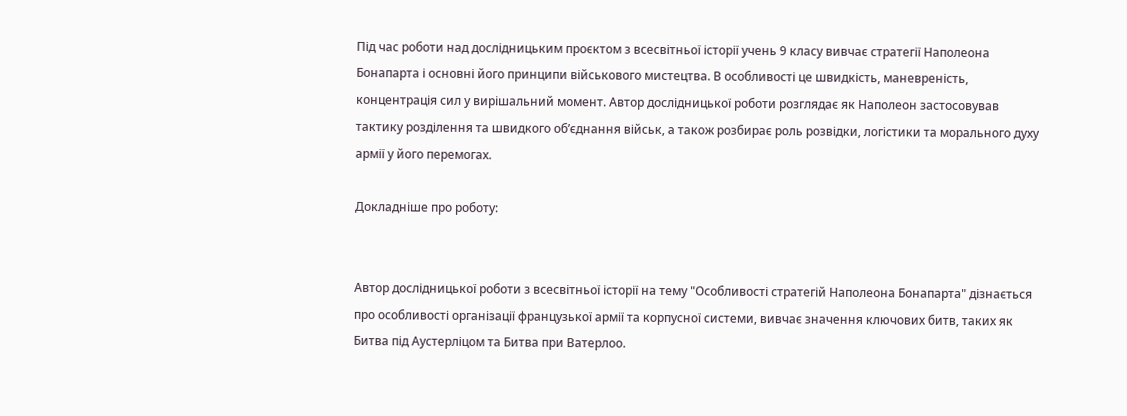Під час роботи над дослідницьким проєктом з всесвітньої історії учень 9 класу вивчає стратегії Наполеона Бонапарта і основні його принципи військового мистецтва. В особливості це швидкість, маневреність, концентрація сил у вирішальний момент. Автор дослідницької роботи розглядає як Наполеон застосовував тактику розділення та швидкого об’єднання військ, а також розбирає роль розвідки, логістики та морального духу армії у його перемогах.

Докладніше про роботу:


Автор дослідницької роботи з всесвітньої історії на тему "Особливості стратегій Наполеона Бонапарта" дізнається про особливості організації французької армії та корпусної системи, вивчає значення ключових битв, таких як Битва під Аустерліцом та Битва при Ватерлоо.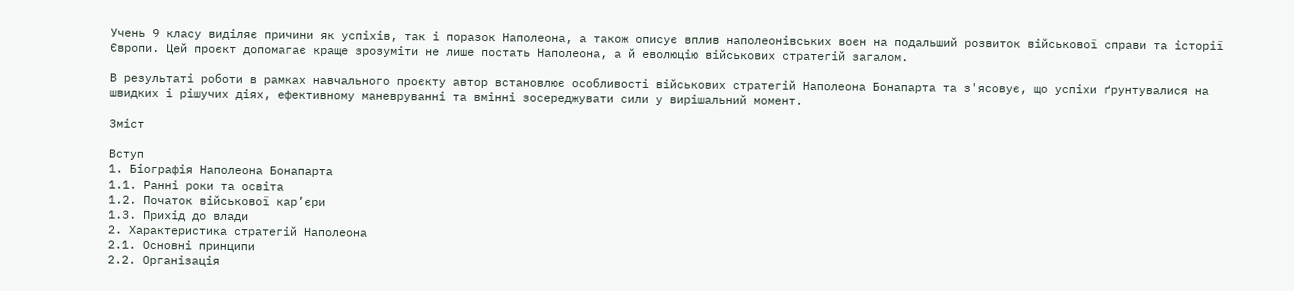Учень 9 класу виділяє причини як успіхів, так і поразок Наполеона, а також описує вплив наполеонівських воєн на подальший розвиток військової справи та історії Європи. Цей проєкт допомагає краще зрозуміти не лише постать Наполеона, а й еволюцію військових стратегій загалом.

В результаті роботи в рамках навчального проєкту автор встановлює особливості військових стратегій Наполеона Бонапарта та з'ясовує, що успіхи ґрунтувалися на швидких і рішучих діях, ефективному маневруванні та вмінні зосереджувати сили у вирішальний момент.

Зміст

Вступ
1. Біографія Наполеона Бонапарта
1.1. Ранні роки та освіта
1.2. Початок військової кар’єри
1.3. Прихід до влади
2. Характеристика стратегій Наполеона
2.1. Основні принципи
2.2. Організація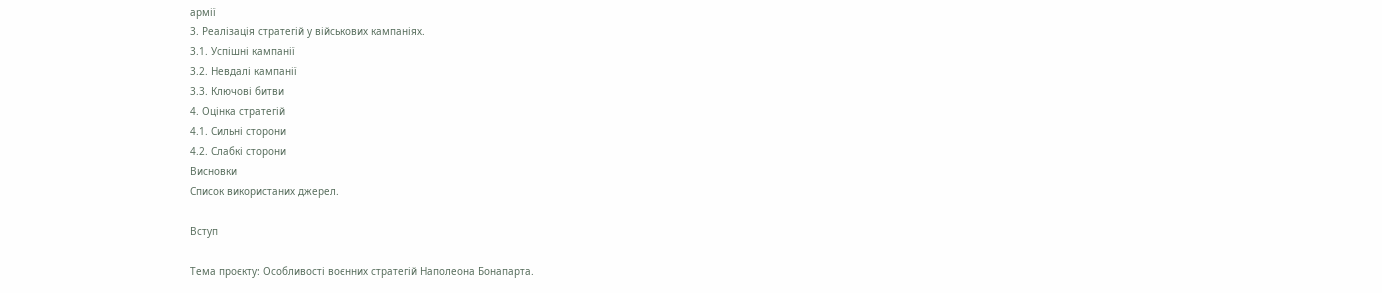армії
3. Реалізація стратегій у військових кампаніях.
3.1. Успішні кампанії
3.2. Невдалі кампанії
3.3. Ключові битви
4. Оцінка стратегій
4.1. Сильні сторони
4.2. Слабкі сторони
Висновки
Список використаних джерел.

Вступ

Тема проєкту: Особливості воєнних стратегій Наполеона Бонапарта.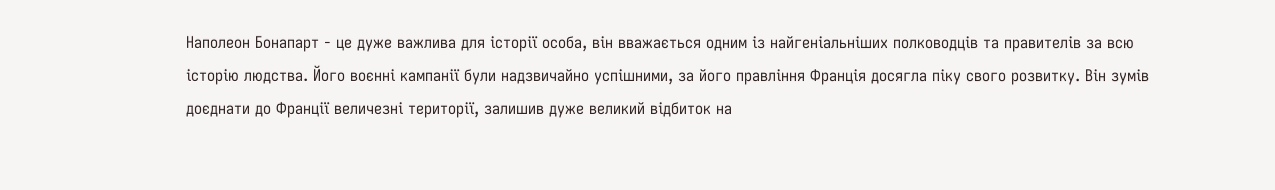Наполеон Бонапарт - це дуже важлива для історії особа, він вважається одним із найгеніальніших полководців та правителів за всю історію людства. Його воєнні кампанії були надзвичайно успішними, за його правління Франція досягла піку свого розвитку. Він зумів доєднати до Франції величезні території, залишив дуже великий відбиток на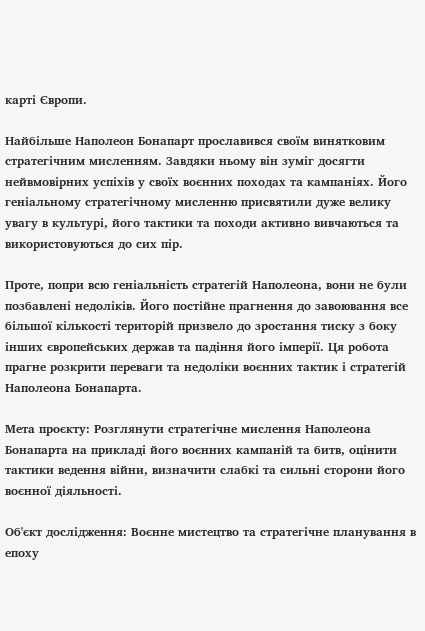карті Європи.

Найбільше Наполеон Бонапарт прославився своїм винятковим стратегічним мисленням. Завдяки ньому він зуміг досягти нейвмовірних успіхів у своїх воєнних походах та кампаніях. Його геніальному стратегічному мисленню присвятили дуже велику увагу в культурі, його тактики та походи активно вивчаються та використовуються до сих пір.

Проте, попри всю геніальність стратегій Наполеона, вони не були позбавлені недоліків. Його постійне прагнення до завоювання все більшої кількості територій призвело до зростання тиску з боку інших європейських держав та падіння його імперії. Ця робота прагне розкрити переваги та недоліки воєнних тактик і стратегій Наполеона Бонапарта.

Мета проєкту: Розглянути стратегічне мислення Наполеона Бонапарта на прикладі його воєнних кампаній та битв, оцінити тактики ведення війни, визначити слабкі та сильні сторони його воєнної діяльності.

Об'єкт дослідження: Воєнне мистецтво та стратегічне планування в епоху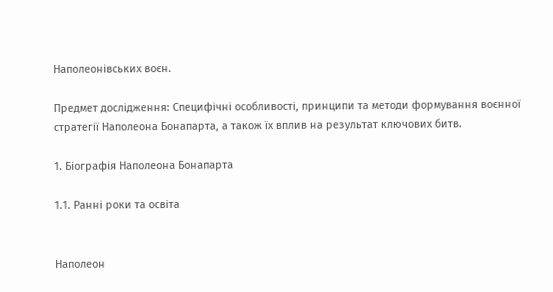Наполеонівських воєн.

Предмет дослідження: Специфічні особливості, принципи та методи формування воєнної стратегії Наполеона Бонапарта, а також їх вплив на результат ключових битв.

1. Біографія Наполеона Бонапарта

1.1. Ранні роки та освіта


Наполеон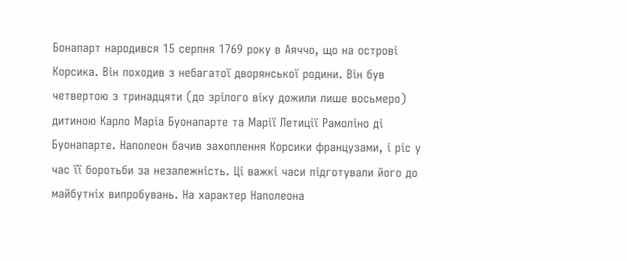Бонапарт народився 15 серпня 1769 року в Аяччо, що на острові Корсика. Він походив з небагатої дворянської родини. Він був четвертою з тринадцяти (до зрілого віку дожили лише восьмеро) дитиною Карло Маріа Буонапарте та Марії Летиції Рамоліно ді Буонапарте. Наполеон бачив захоплення Корсики французами, і ріс у час її боротьби за незалежність. Ці важкі часи підготували його до майбутніх випробувань. На характер Наполеона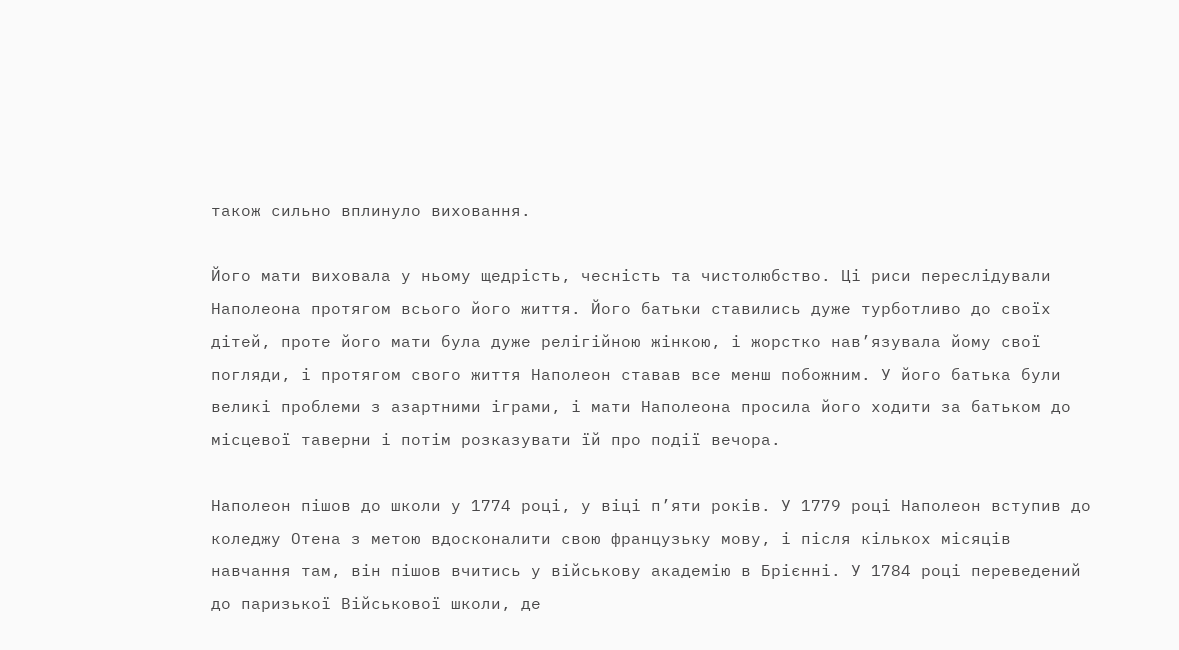також сильно вплинуло виховання.

Його мати виховала у ньому щедрість, чесність та чистолюбство. Ці риси переслідували Наполеона протягом всього його життя. Його батьки ставились дуже турботливо до своїх дітей, проте його мати була дуже релігійною жінкою, і жорстко нав’язувала йому свої погляди, і протягом свого життя Наполеон ставав все менш побожним. У його батька були великі проблеми з азартними іграми, і мати Наполеона просила його ходити за батьком до місцевої таверни і потім розказувати їй про події вечора.

Наполеон пішов до школи у 1774 році, у віці п’яти років. У 1779 році Наполеон вступив до коледжу Отена з метою вдосконалити свою французьку мову, і після кількох місяців навчання там, він пішов вчитись у військову академію в Брієнні. У 1784 році переведений до паризької Військової школи, де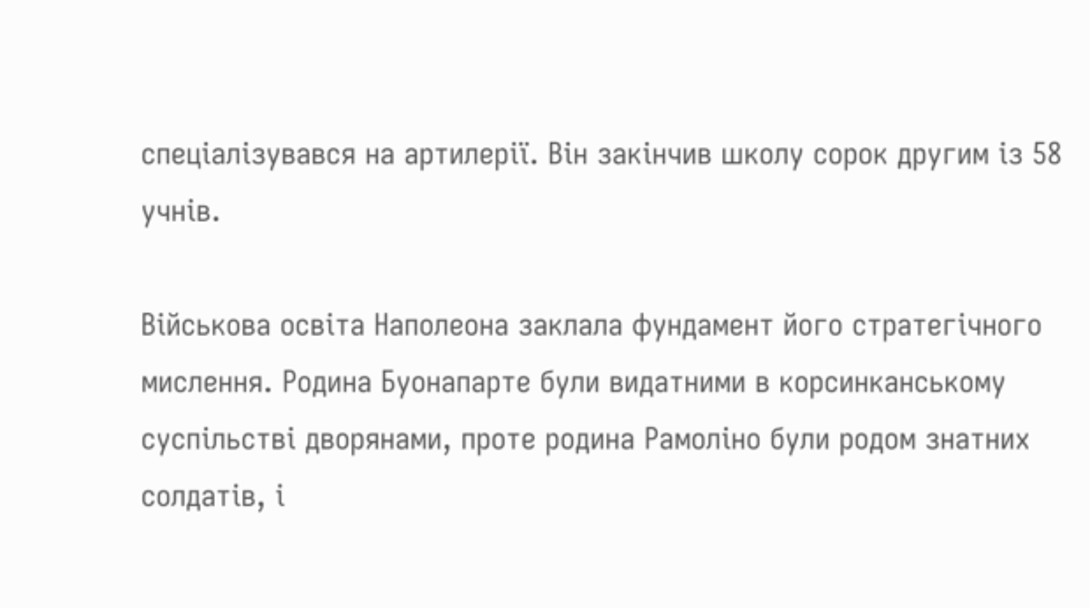спеціалізувався на артилерії. Він закінчив школу сорок другим із 58 учнів.

Військова освіта Наполеона заклала фундамент його стратегічного мислення. Родина Буонапарте були видатними в корсинканському суспільстві дворянами, проте родина Рамоліно були родом знатних солдатів, і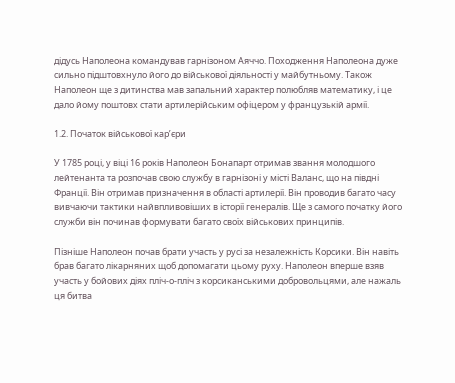дідусь Наполеона командував гарнізоном Аяччо. Походження Наполеона дуже сильно підштовхнуло його до військової діяльності у майбутньому. Також Наполеон ще з дитинства мав запальний характер полюбляв математику, і це дало йому поштовх стати артилерійським офіцером у французькій армії.

1.2. Початок військової кар’єри

У 1785 році, у віці 16 років Наполеон Бонапарт отримав звання молодшого лейтенанта та розпочав свою службу в гарнізоні у місті Валанс, що на півдні Франції. Він отримав призначення в області артилерії. Він проводив багато часу вивчаючи тактики найвпливовіших в історії генералів. Ще з самого початку його служби він починав формувати багато своїх військових принципів.

Пізніше Наполеон почав брати участь у русі за незалежність Корсики. Він навіть брав багато лікарняних щоб допомагати цьому руху. Наполеон вперше взяв участь у бойових діях пліч-о-пліч з корсиканськими добровольцями, але нажаль ця битва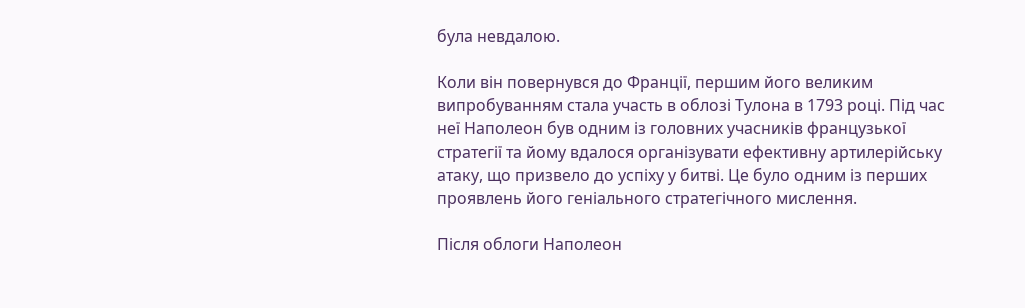була невдалою.

Коли він повернувся до Франції, першим його великим випробуванням стала участь в облозі Тулона в 1793 році. Під час неї Наполеон був одним із головних учасників французької стратегії та йому вдалося організувати ефективну артилерійську атаку, що призвело до успіху у битві. Це було одним із перших проявлень його геніального стратегічного мислення.

Після облоги Наполеон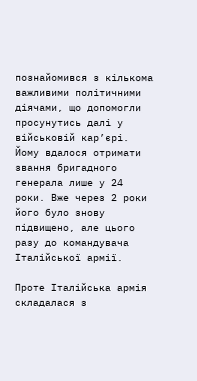познайомився з кількома важливими політичними діячами, що допомогли просунутись далі у військовій кар’єрі. Йому вдалося отримати звання бригадного генерала лише у 24 роки. Вже через 2 роки його було знову підвищено, але цього разу до командувача Італійської армії.

Проте Італійська армія складалася з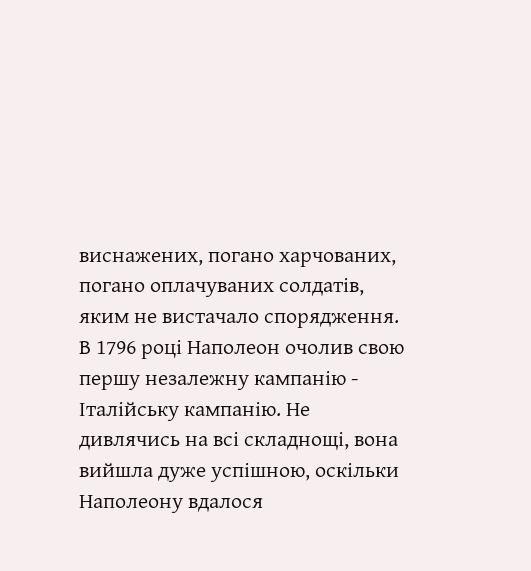виснажених, погано харчованих, погано оплачуваних солдатів, яким не вистачало спорядження. В 1796 році Наполеон очолив свою першу незалежну кампанію - Італійську кампанію. Не дивлячись на всі складнощі, вона вийшла дуже успішною, оскільки Наполеону вдалося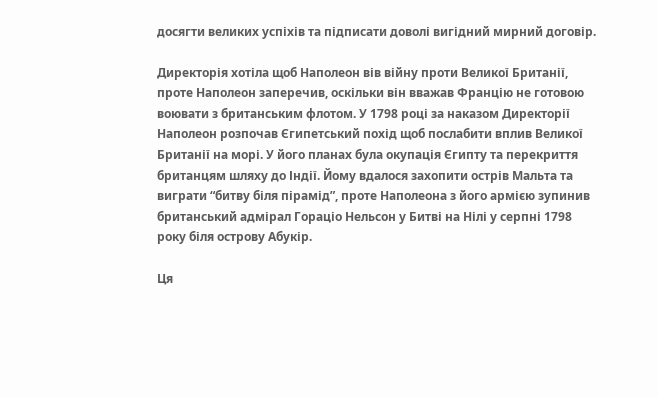досягти великих успіхів та підписати доволі вигідний мирний договір.

Директорія хотіла щоб Наполеон вів війну проти Великої Британії, проте Наполеон заперечив, оскільки він вважав Францію не готовою воювати з британським флотом. У 1798 році за наказом Директорії Наполеон розпочав Єгипетський похід щоб послабити вплив Великої Британії на морі. У його планах була окупація Єгипту та перекриття британцям шляху до Індії. Йому вдалося захопити острів Мальта та виграти “битву біля пірамід”, проте Наполеона з його армією зупинив британський адмірал Гораціо Нельсон у Битві на Нілі у серпні 1798 року біля острову Абукір.

Ця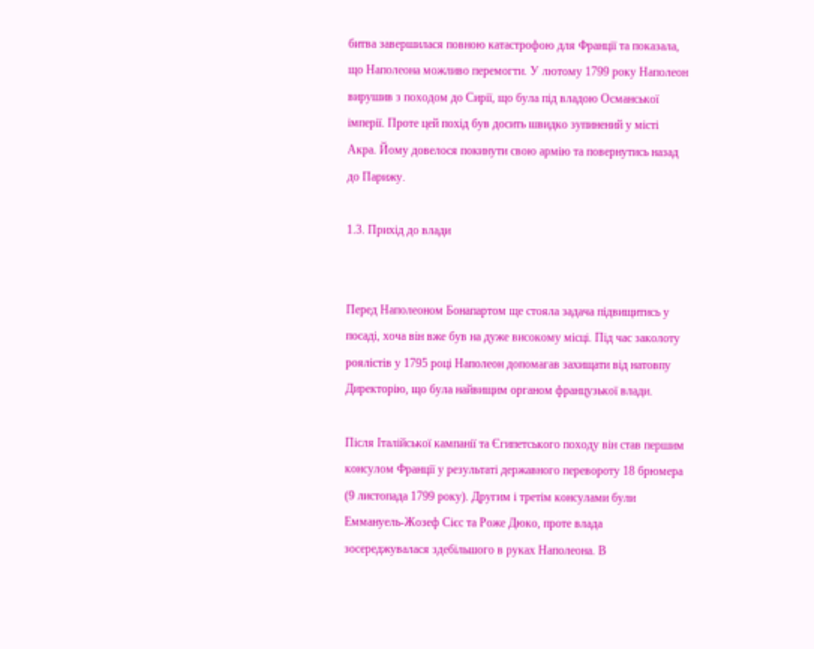битва завершилася повною катастрофою для Франції та показала, що Наполеона можливо перемогти. У лютому 1799 року Наполеон вирушив з походом до Сирії, що була під владою Османської імперії. Проте цей похід був досить швидко зупинений у місті Акра. Йому довелося покинути свою армію та повернутись назад до Парижу.

1.3. Прихід до влади


Перед Наполеоном Бонапартом ще стояла задача підвищитись у посаді, хоча він вже був на дуже високому місці. Під час заколоту роялістів у 1795 році Наполеон допомагав захищати від натовпу Директорію, що була найвищим органом французької влади.

Після Італійської кампанії та Єгипетського походу він став першим консулом Франції у результаті державного перевороту 18 брюмера (9 листопада 1799 року). Другим і третім консулами були Еммануель-Жозеф Сієс та Роже Дюко, проте влада зосереджувалася здебільшого в руках Наполеона. В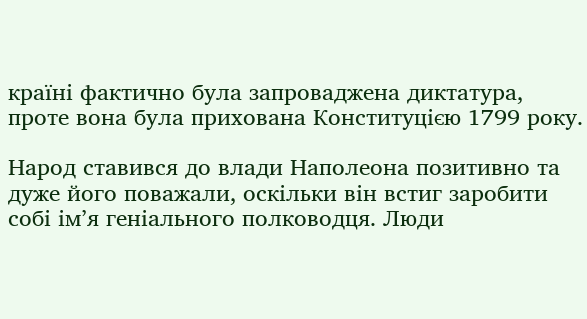країні фактично була запроваджена диктатура, проте вона була прихована Конституцією 1799 року.

Народ ставився до влади Наполеона позитивно та дуже його поважали, оскільки він встиг заробити собі ім’я геніального полководця. Люди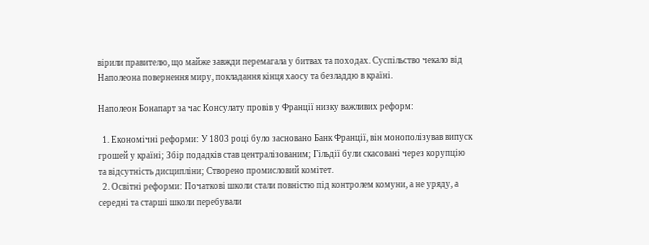вірили правителю, що майже завжди перемагала у битвах та походах. Суспільство чекало від Наполеона повернення миру, покладання кінця хаосу та безладдю в країні.

Наполеон Бонапарт за час Консулату провів у Франції низку важливих реформ:

  1. Економічні реформи: У 1803 році було засновано Банк Франції, він монополізував випуск грошей у країні; Збір подадків став централізованим; Гільдії були скасовані через корупцію та відсутність дисципліни; Створено промисловий комітет.
  2. Освітні реформи: Початкові школи стали повністю під контролем комуни, а не уряду, а середні та старші школи перебували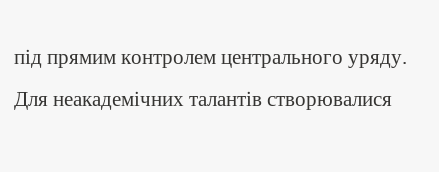під прямим контролем центрального уряду. Для неакадемічних талантів створювалися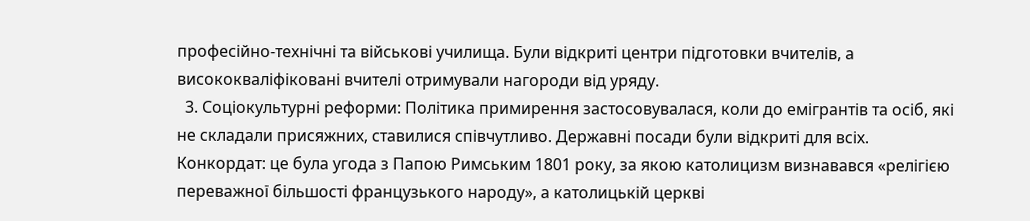професійно-технічні та військові училища. Були відкриті центри підготовки вчителів, а висококваліфіковані вчителі отримували нагороди від уряду.
  3. Соціокультурні реформи: Політика примирення застосовувалася, коли до емігрантів та осіб, які не складали присяжних, ставилися співчутливо. Державні посади були відкриті для всіх. Конкордат: це була угода з Папою Римським 1801 року, за якою католицизм визнавався «релігією переважної більшості французького народу», а католицькій церкві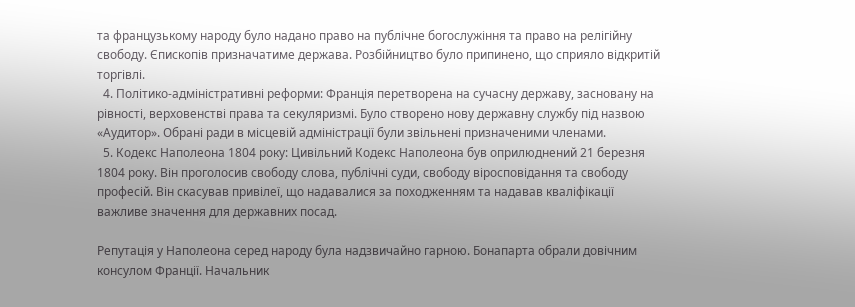та французькому народу було надано право на публічне богослужіння та право на релігійну свободу. Єпископів призначатиме держава. Розбійництво було припинено, що сприяло відкритій торгівлі.
  4. Політико-адміністративні реформи: Франція перетворена на сучасну державу, засновану на рівності, верховенстві права та секуляризмі. Було створено нову державну службу під назвою «Аудитор». Обрані ради в місцевій адміністрації були звільнені призначеними членами.
  5. Кодекс Наполеона 1804 року: Цивільний Кодекс Наполеона був оприлюднений 21 березня 1804 року. Він проголосив свободу слова, публічні суди, свободу віросповідання та свободу професій. Він скасував привілеї, що надавалися за походженням та надавав кваліфікації важливе значення для державних посад.

Репутація у Наполеона серед народу була надзвичайно гарною. Бонапарта обрали довічним консулом Франції. Начальник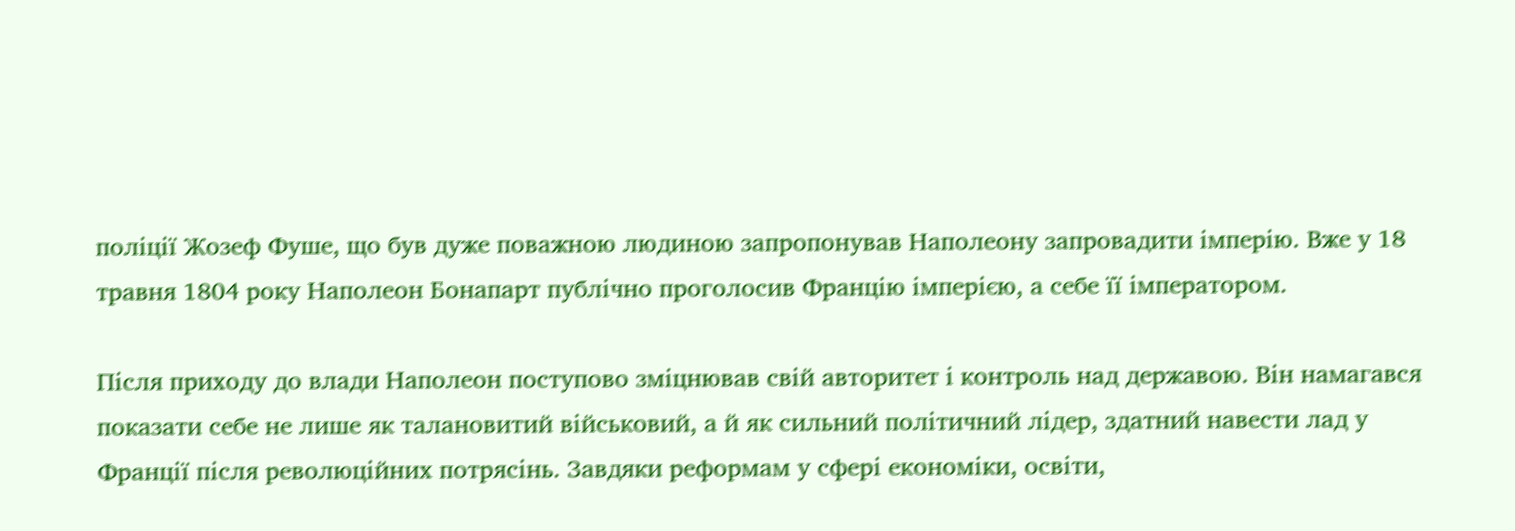поліції Жозеф Фуше, що був дуже поважною людиною запропонував Наполеону запровадити імперію. Вже у 18 травня 1804 року Наполеон Бонапарт публічно проголосив Францію імперією, а себе її імператором.

Після приходу до влади Наполеон поступово зміцнював свій авторитет і контроль над державою. Він намагався показати себе не лише як талановитий військовий, а й як сильний політичний лідер, здатний навести лад у Франції після революційних потрясінь. Завдяки реформам у сфері економіки, освіти,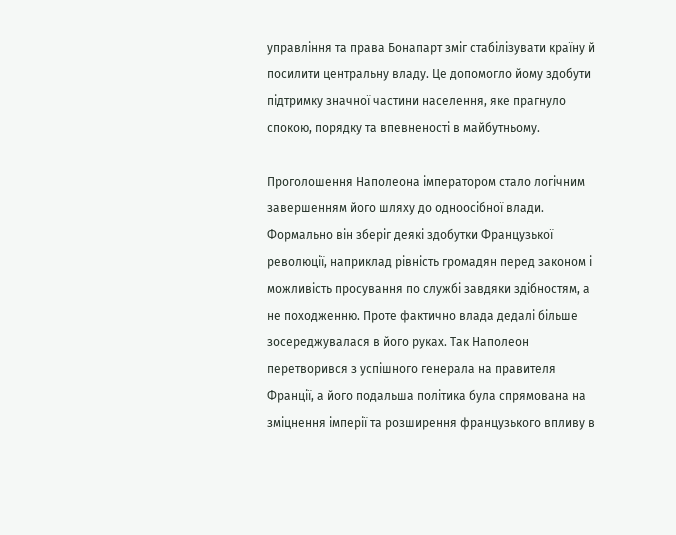управління та права Бонапарт зміг стабілізувати країну й посилити центральну владу. Це допомогло йому здобути підтримку значної частини населення, яке прагнуло спокою, порядку та впевненості в майбутньому.

Проголошення Наполеона імператором стало логічним завершенням його шляху до одноосібної влади. Формально він зберіг деякі здобутки Французької революції, наприклад рівність громадян перед законом і можливість просування по службі завдяки здібностям, а не походженню. Проте фактично влада дедалі більше зосереджувалася в його руках. Так Наполеон перетворився з успішного генерала на правителя Франції, а його подальша політика була спрямована на зміцнення імперії та розширення французького впливу в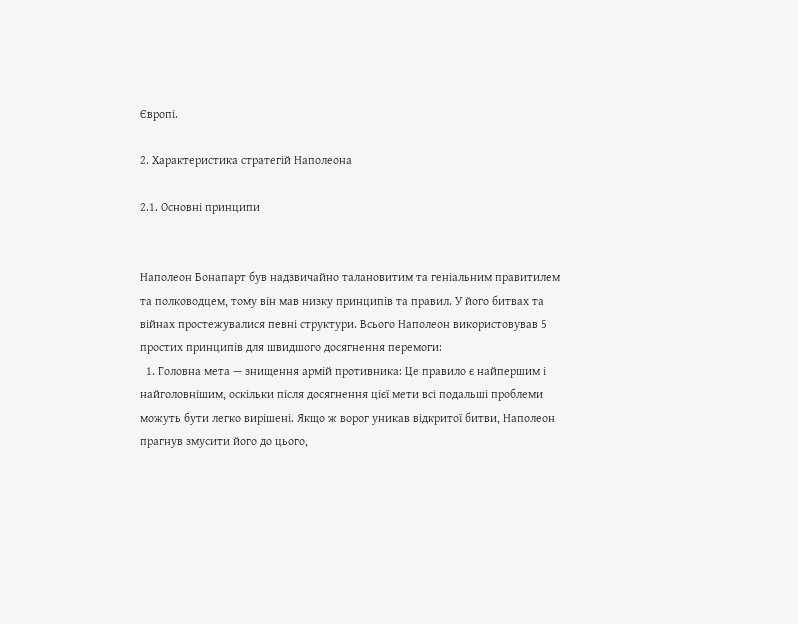Європі.

2. Характеристика стратегій Наполеона

2.1. Основні принципи


Наполеон Бонапарт був надзвичайно талановитим та геніальним правитилем та полководцем, тому він мав низку принципів та правил. У його битвах та війнах простежувалися певні структури. Всього Наполеон використовував 5 простих принципів для швидшого досягнення перемоги:
  1. Головна мета — знищення армій противника: Це правило є найпершим і найголовнішим, оскільки після досягнення цієї мети всі подальші проблеми можуть бути легко вирішені. Якщо ж ворог уникав відкритої битви, Наполеон прагнув змусити його до цього,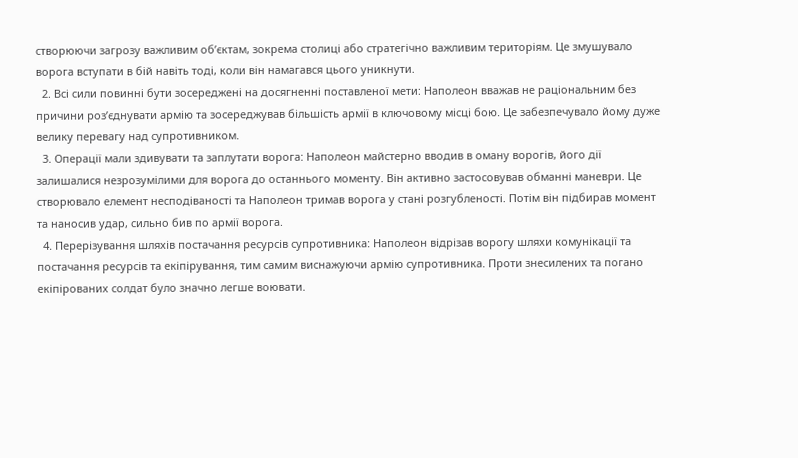створюючи загрозу важливим об’єктам, зокрема столиці або стратегічно важливим територіям. Це змушувало ворога вступати в бій навіть тоді, коли він намагався цього уникнути.
  2. Всі сили повинні бути зосереджені на досягненні поставленої мети: Наполеон вважав не раціональним без причини роз’єднувати армію та зосереджував більшість армії в ключовому місці бою. Це забезпечувало йому дуже велику перевагу над супротивником.
  3. Операції мали здивувати та заплутати ворога: Наполеон майстерно вводив в оману ворогів, його дії залишалися незрозумілими для ворога до останнього моменту. Він активно застосовував обманні маневри. Це створювало елемент несподіваності та Наполеон тримав ворога у стані розгубленості. Потім він підбирав момент та наносив удар, сильно бив по армії ворога.
  4. Перерізування шляхів постачання ресурсів супротивника: Наполеон відрізав ворогу шляхи комунікації та постачання ресурсів та екіпірування, тим самим виснажуючи армію супротивника. Проти знесилених та погано екіпірованих солдат було значно легше воювати.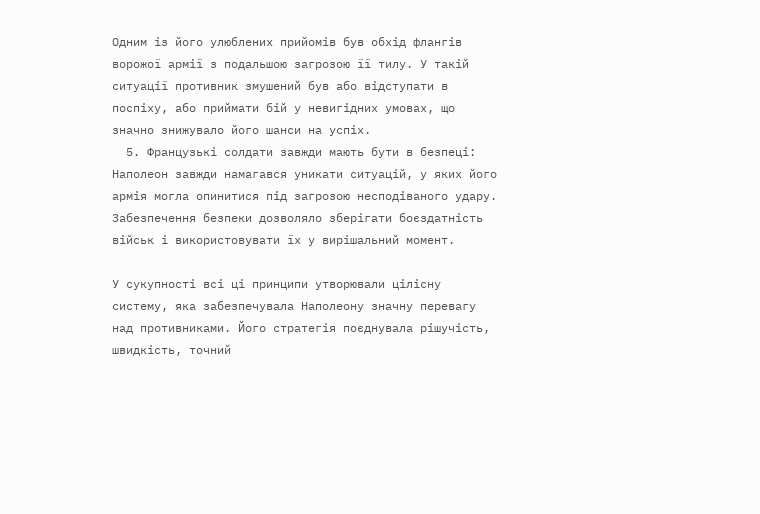Одним із його улюблених прийомів був обхід флангів ворожої армії з подальшою загрозою її тилу. У такій ситуації противник змушений був або відступати в поспіху, або приймати бій у невигідних умовах, що значно знижувало його шанси на успіх.
  5. Французькі солдати завжди мають бути в безпеці: Наполеон завжди намагався уникати ситуацій, у яких його армія могла опинитися під загрозою несподіваного удару. Забезпечення безпеки дозволяло зберігати боєздатність військ і використовувати їх у вирішальний момент.

У сукупності всі ці принципи утворювали цілісну систему, яка забезпечувала Наполеону значну перевагу над противниками. Його стратегія поєднувала рішучість, швидкість, точний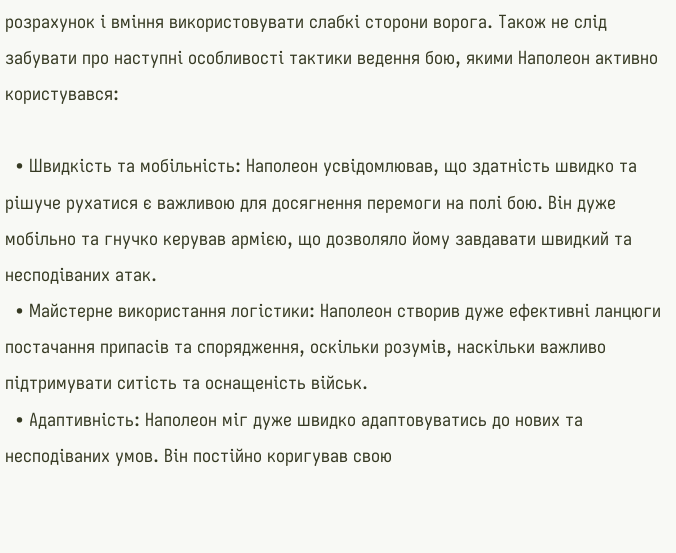розрахунок і вміння використовувати слабкі сторони ворога. Також не слід забувати про наступні особливості тактики ведення бою, якими Наполеон активно користувався:

  • Швидкість та мобільність: Наполеон усвідомлював, що здатність швидко та рішуче рухатися є важливою для досягнення перемоги на полі бою. Він дуже мобільно та гнучко керував армією, що дозволяло йому завдавати швидкий та несподіваних атак.
  • Майстерне використання логістики: Наполеон створив дуже ефективні ланцюги постачання припасів та спорядження, оскільки розумів, наскільки важливо підтримувати ситість та оснащеність військ.
  • Адаптивність: Наполеон міг дуже швидко адаптовуватись до нових та несподіваних умов. Він постійно коригував свою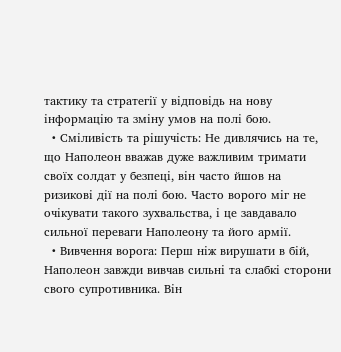тактику та стратегії у відповідь на нову інформацію та зміну умов на полі бою.
  • Сміливість та рішучість: Не дивлячись на те, що Наполеон вважав дуже важливим тримати своїх солдат у безпеці, він часто йшов на ризикові дії на полі бою. Часто ворого міг не очікувати такого зухвальства, і це завдавало сильної переваги Наполеону та його армії.
  • Вивчення ворога: Перш ніж вирушати в бій, Наполеон завжди вивчав сильні та слабкі сторони свого супротивника. Він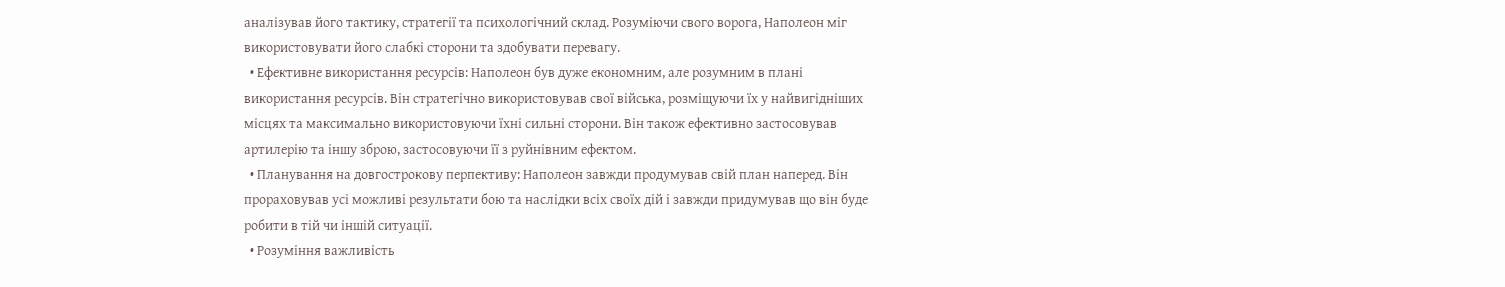аналізував його тактику, стратегії та психологічний склад. Розуміючи свого ворога, Наполеон міг використовувати його слабкі сторони та здобувати перевагу.
  • Ефективне використання ресурсів: Наполеон був дуже економним, але розумним в плані використання ресурсів. Він стратегічно використовував свої війська, розміщуючи їх у найвигідніших місцях та максимально використовуючи їхні сильні сторони. Він також ефективно застосовував артилерію та іншу зброю, застосовуючи її з руйнівним ефектом.
  • Планування на довгострокову перпективу: Наполеон завжди продумував свій план наперед. Він прораховував усі можливі результати бою та наслідки всіх своїх дій і завжди придумував що він буде робити в тій чи іншій ситуації.
  • Розуміння важливість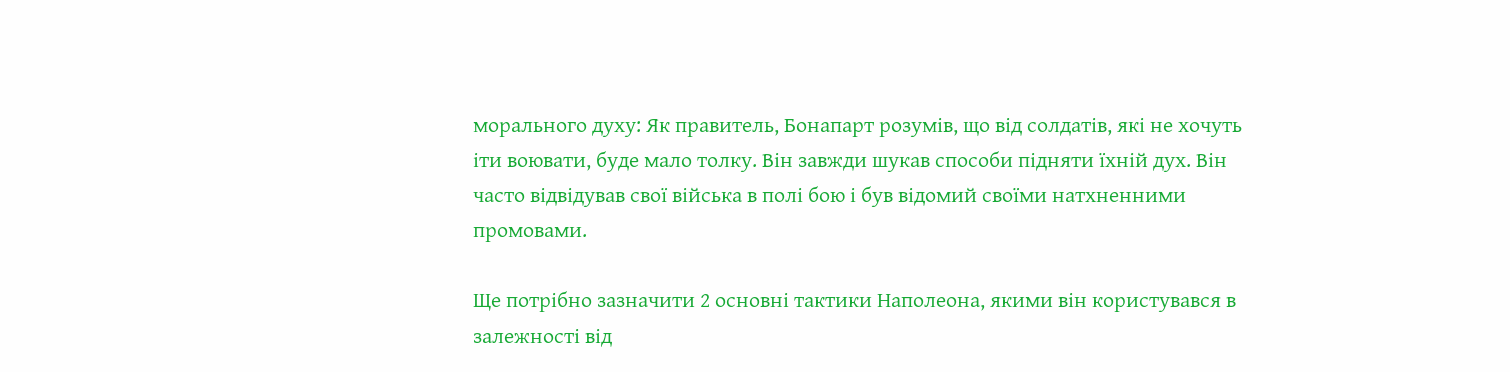морального духу: Як правитель, Бонапарт розумів, що від солдатів, які не хочуть іти воювати, буде мало толку. Він завжди шукав способи підняти їхній дух. Він часто відвідував свої війська в полі бою і був відомий своїми натхненними промовами.

Ще потрібно зазначити 2 основні тактики Наполеона, якими він користувався в залежності від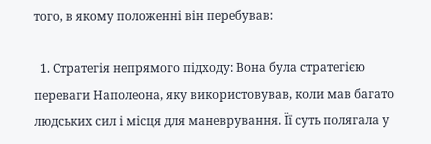того, в якому положенні він перебував:

  1. Стратегія непрямого підходу: Вона була стратегією переваги Наполеона, яку використовував, коли мав багато людських сил і місця для маневрування. Її суть полягала у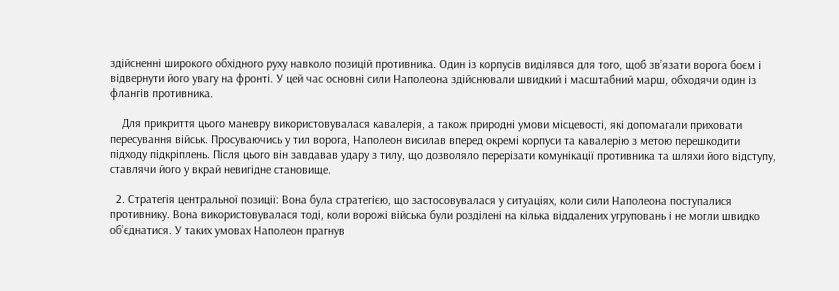здійсненні широкого обхідного руху навколо позицій противника. Один із корпусів виділявся для того, щоб зв’язати ворога боєм і відвернути його увагу на фронті. У цей час основні сили Наполеона здійснювали швидкий і масштабний марш, обходячи один із флангів противника.

    Для прикриття цього маневру використовувалася кавалерія, а також природні умови місцевості, які допомагали приховати пересування військ. Просуваючись у тил ворога, Наполеон висилав вперед окремі корпуси та кавалерію з метою перешкодити підходу підкріплень. Після цього він завдавав удару з тилу, що дозволяло перерізати комунікації противника та шляхи його відступу, ставлячи його у вкрай невигідне становище.

  2. Стратегія центральної позиції: Вона була стратегією, що застосовувалася у ситуаціях, коли сили Наполеона поступалися противнику. Вона використовувалася тоді, коли ворожі війська були розділені на кілька віддалених угруповань і не могли швидко об’єднатися. У таких умовах Наполеон прагнув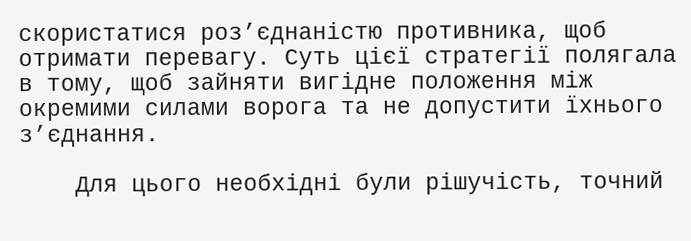скористатися роз’єднаністю противника, щоб отримати перевагу. Суть цієї стратегії полягала в тому, щоб зайняти вигідне положення між окремими силами ворога та не допустити їхнього з’єднання.

    Для цього необхідні були рішучість, точний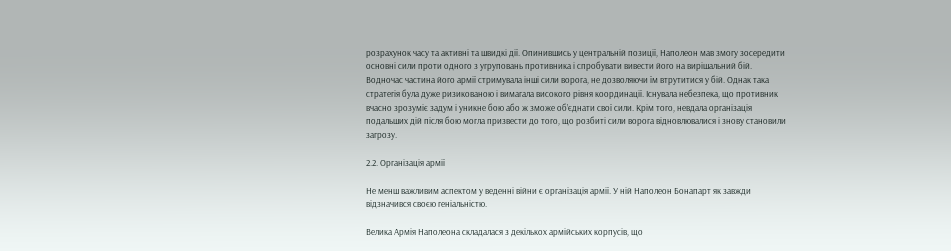розрахунок часу та активні та швидкі дії. Опинившись у центральній позиції, Наполеон мав змогу зосередити основні сили проти одного з угруповань противника і спробувати вивести його на вирішальний бій. Водночас частина його армії стримувала інші сили ворога, не дозволяючи їм втрутитися у бій. Однак така стратегія була дуже ризикованою і вимагала високого рівня координації. Існувала небезпека, що противник вчасно зрозуміє задум і уникне бою або ж зможе об’єднати свої сили. Крім того, невдала організація подальших дій після бою могла призвести до того, що розбиті сили ворога відновлювалися і знову становили загрозу.

2.2. Організація армії

Не менш важливим аспектом у веденні війни є організація армії. У ній Наполеон Бонапарт як завжди відзначився своєю геніальністю.

Велика Армія Наполеона складалася з декількох армійських корпусів, що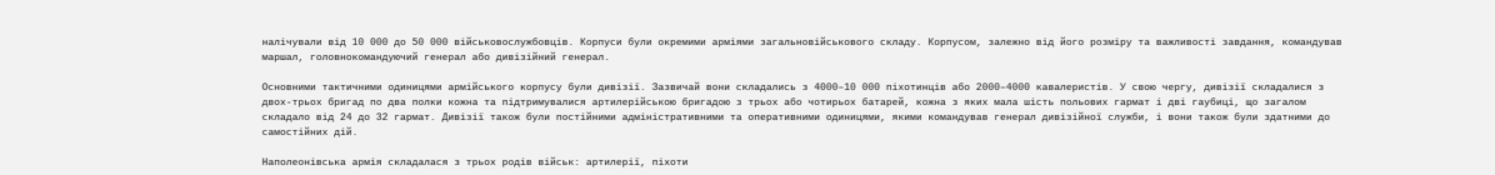налічували від 10 000 до 50 000 військовослужбовців. Корпуси були окремими арміями загальновійськового складу. Корпусом, залежно від його розміру та важливості завдання, командував маршал, головнокомандуючий генерал або дивізійний генерал.

Основними тактичними одиницями армійського корпусу були дивізії. Зазвичай вони складались з 4000–10 000 піхотинців або 2000–4000 кавалеристів. У свою чергу, дивізії складалися з двох-трьох бригад по два полки кожна та підтримувалися артилерійською бригадою з трьох або чотирьох батарей, кожна з яких мала шість польових гармат і дві гаубиці, що загалом складало від 24 до 32 гармат. Дивізії також були постійними адміністративними та оперативними одиницями, якими командував генерал дивізійної служби, і вони також були здатними до самостійних дій.

Наполеонівська армія складалася з трьох родів військ: артилерії, піхоти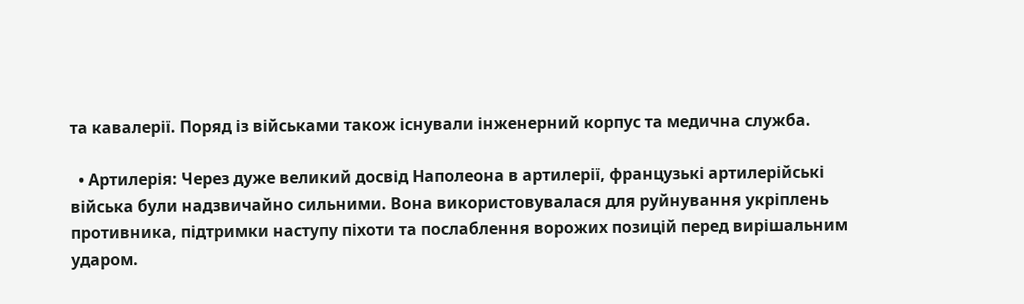та кавалерії. Поряд із військами також існували інженерний корпус та медична служба.

  • Артилерія: Через дуже великий досвід Наполеона в артилерії, французькі артилерійські війська були надзвичайно сильними. Вона використовувалася для руйнування укріплень противника, підтримки наступу піхоти та послаблення ворожих позицій перед вирішальним ударом.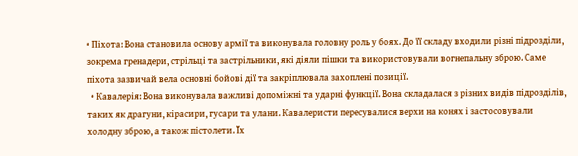• Піхота: Вона становила основу армії та виконувала головну роль у боях. До її складу входили різні підрозділи, зокрема гренадери, стрільці та застрільники, які діяли пішки та використовували вогнепальну зброю. Саме піхота зазвичай вела основні бойові дії та закріплювала захоплені позиції.
  • Кавалерія: Вона виконувала важливі допоміжні та ударні функції. Вона складалася з різних видів підрозділів, таких як драгуни, кірасири, гусари та улани. Кавалеристи пересувалися верхи на конях і застосовували холодну зброю, а також пістолети. Їх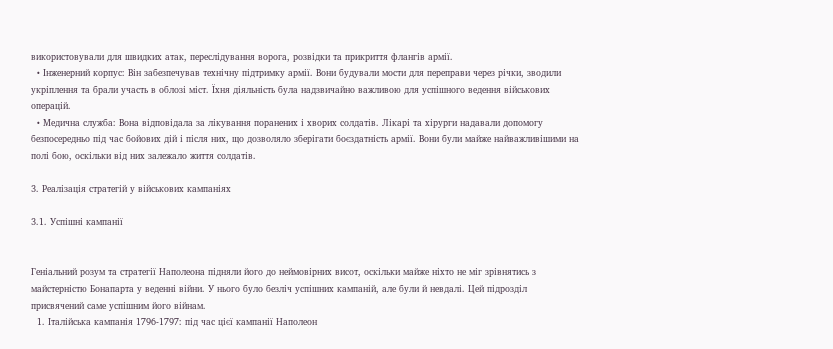використовували для швидких атак, переслідування ворога, розвідки та прикриття флангів армії.
  • Інженерний корпус: Він забезпечував технічну підтримку армії. Вони будували мости для переправи через річки, зводили укріплення та брали участь в облозі міст. Їхня діяльність була надзвичайно важливою для успішного ведення військових операцій.
  • Медична служба: Вона відповідала за лікування поранених і хворих солдатів. Лікарі та хірурги надавали допомогу безпосередньо під час бойових дій і після них, що дозволяло зберігати боєздатність армії. Вони були майже найважливішими на полі бою, оскільки від них залежало життя солдатів.

3. Реалізація стратегій у військових кампаніях

3.1. Успішні кампанії


Геніальний розум та стратегії Наполеона підняли його до неймовірних висот, оскільки майже ніхто не міг зрівнятись з майстерністю Бонапарта у веденні війни. У нього було безліч успішних кампаній, але були й невдалі. Цей підрозділ присвячений саме успішним його війнам.
  1. Італійська кампанія 1796-1797: під час цієї кампанії Наполеон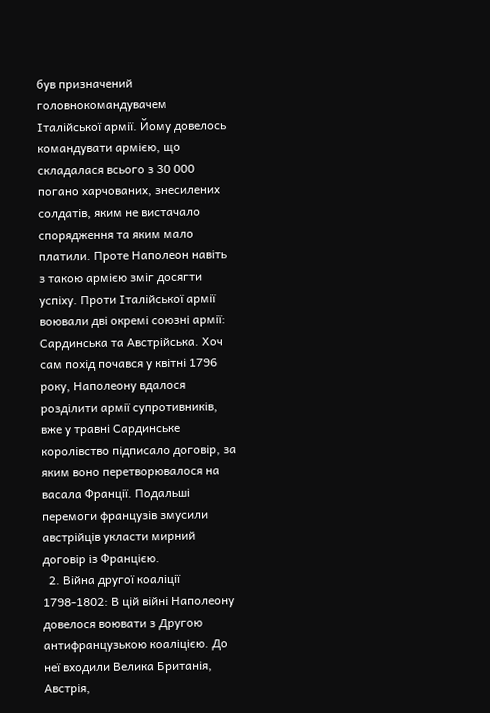був призначений головнокомандувачем Італійської армії. Йому довелось командувати армією, що складалася всього з 30 000 погано харчованих, знесилених солдатів, яким не вистачало спорядження та яким мало платили. Проте Наполеон навіть з такою армією зміг досягти успіху. Проти Італійської армії воювали дві окремі союзні армії: Сардинська та Австрійська. Хоч сам похід почався у квітні 1796 року, Наполеону вдалося розділити армії супротивників, вже у травні Сардинське королівство підписало договір, за яким воно перетворювалося на васала Франції. Подальші перемоги французів змусили австрійців укласти мирний договір із Францією.
  2. Війна другої коаліції 1798-1802: В цій війні Наполеону довелося воювати з Другою антифранцузькою коаліцією. До неї входили Велика Британія, Австрія,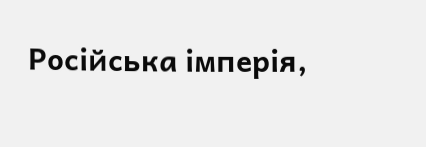Російська імперія,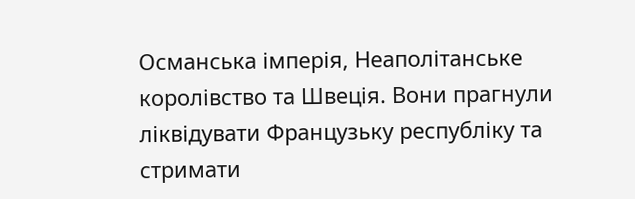Османська імперія, Неаполітанське королівство та Швеція. Вони прагнули ліквідувати Французьку республіку та стримати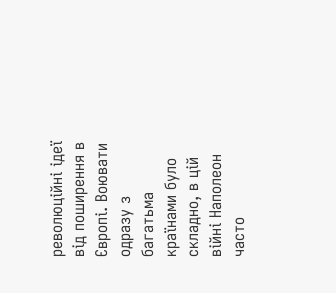революційні ідеї від поширення в Європі. Воювати одразу з багатьма країнами було складно, в цій війні Наполеон часто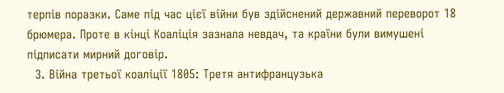терпів поразки. Саме під час цієї війни був здійснений державний переворот 18 брюмера. Проте в кінці Коаліція зазнала невдач, та країни були вимушені підписати мирний договір.
  3. Війна третьої коаліції 1805: Третя антифранцузька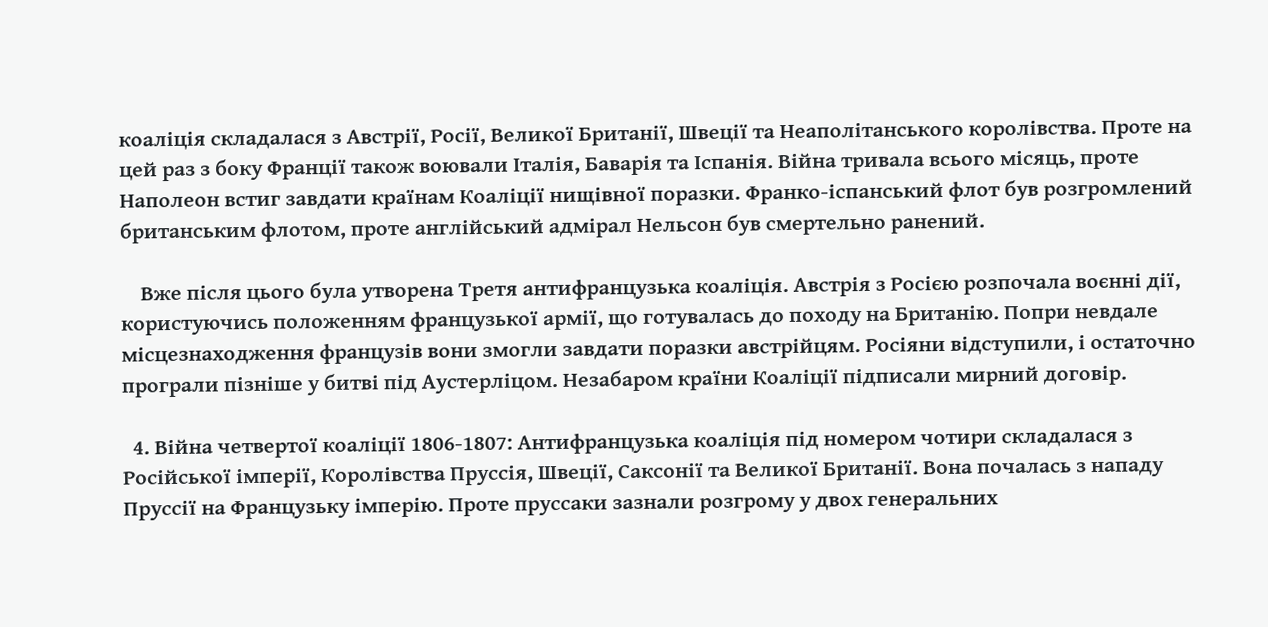коаліція складалася з Австрії, Росії, Великої Британії, Швеції та Неаполітанського королівства. Проте на цей раз з боку Франції також воювали Італія, Баварія та Іспанія. Війна тривала всього місяць, проте Наполеон встиг завдати країнам Коаліції нищівної поразки. Франко-іспанський флот був розгромлений британським флотом, проте англійський адмірал Нельсон був смертельно ранений.

    Вже після цього була утворена Третя антифранцузька коаліція. Австрія з Росією розпочала воєнні дії, користуючись положенням французької армії, що готувалась до походу на Британію. Попри невдале місцезнаходження французів вони змогли завдати поразки австрійцям. Росіяни відступили, і остаточно програли пізніше у битві під Аустерліцом. Незабаром країни Коаліції підписали мирний договір.

  4. Війна четвертої коаліції 1806-1807: Антифранцузька коаліція під номером чотири складалася з Російської імперії, Королівства Пруссія, Швеції, Саксонії та Великої Британії. Вона почалась з нападу Пруссії на Французьку імперію. Проте пруссаки зазнали розгрому у двох генеральних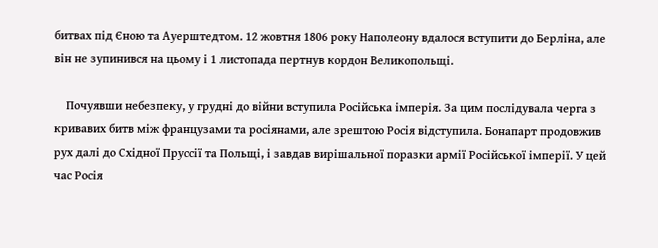битвах під Єною та Ауерштедтом. 12 жовтня 1806 року Наполеону вдалося вступити до Берліна, але він не зупинився на цьому і 1 листопада пертнув кордон Великопольщі.

    Почуявши небезпеку, у грудні до війни вступила Російська імперія. За цим послідувала черга з кривавих битв між французами та росіянами, але зрештою Росія відступила. Бонапарт продовжив рух далі до Східної Пруссії та Польщі, і завдав вирішальної поразки армії Російської імперії. У цей час Росія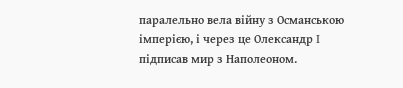паралельно вела війну з Османською імперією, і через це Олександр I підписав мир з Наполеоном.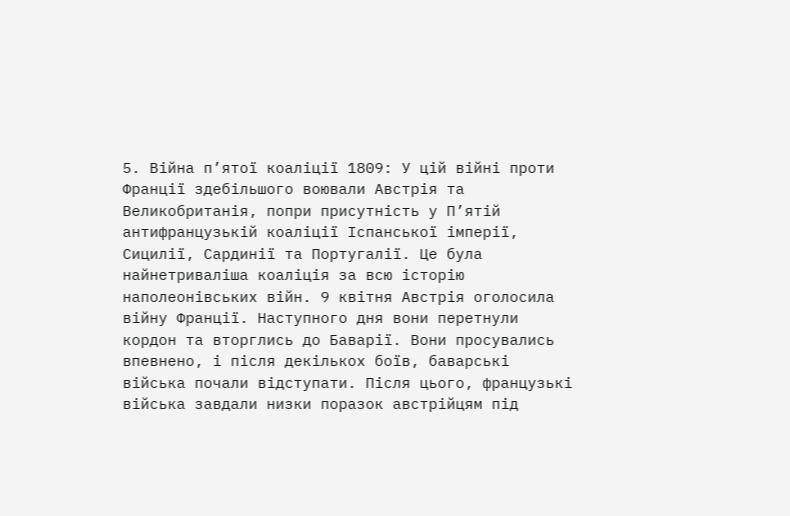5. Війна п’ятої коаліції 1809: У цій війні проти Франції здебільшого воювали Австрія та Великобританія, попри присутність у П’ятій антифранцузькій коаліції Іспанської імперії, Сицилії, Сардинії та Португалії. Це була найнетриваліша коаліція за всю історію наполеонівських війн. 9 квітня Австрія оголосила війну Франції. Наступного дня вони перетнули кордон та вторглись до Баварії. Вони просувались впевнено, і після декількох боїв, баварські війська почали відступати. Після цього, французькі війська завдали низки поразок австрійцям під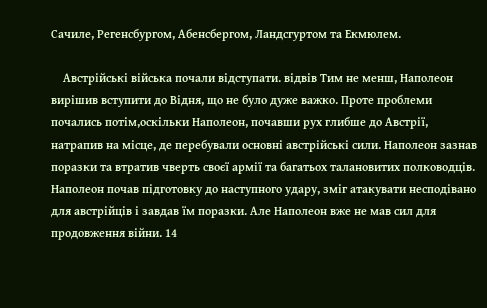Сачиле, Регенсбургом, Абенсбергом, Ландсгуртом та Екмюлем.

    Австрійські війська почали відступати. відвів Тим не менш, Наполеон вирішив вступити до Відня, що не було дуже важко. Проте проблеми почались потім,оскільки Наполеон, почавши рух глибше до Австрії, натрапив на місце, де перебували основні австрійські сили. Наполеон зазнав поразки та втратив чверть своєї армії та багатьох талановитих полководців. Наполеон почав підготовку до наступного удару, зміг атакувати несподівано для австрійців і завдав їм поразки. Але Наполеон вже не мав сил для продовження війни. 14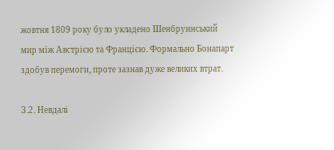жовтня 1809 року було укладено Шенбруннський мир між Австрією та Францією. Формально Бонапарт здобув перемоги, проте зазнав дуже великих втрат.

3.2. Невдалі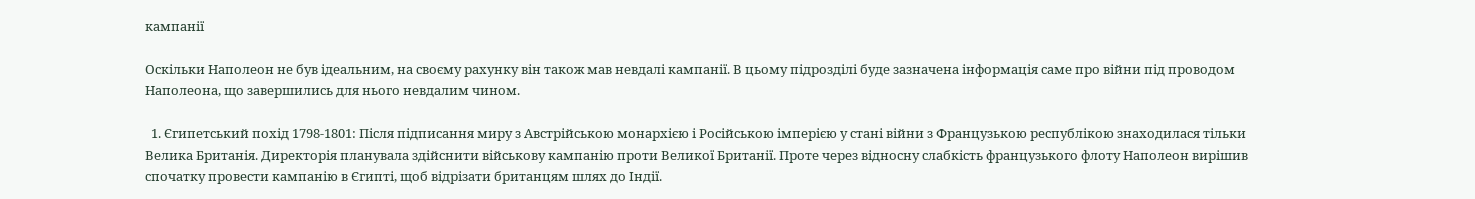кампанії

Оскільки Наполеон не був ідеальним, на своєму рахунку він також мав невдалі кампанії. В цьому підрозділі буде зазначена інформація саме про війни під проводом Наполеона, що завершились для нього невдалим чином.

  1. Єгипетський похід 1798-1801: Після підписання миру з Австрійською монархією і Російською імперією у стані війни з Французькою республікою знаходилася тільки Велика Британія. Директорія планувала здійснити військову кампанію проти Великої Британії. Проте через відносну слабкість французького флоту Наполеон вирішив спочатку провести кампанію в Єгипті, щоб відрізати британцям шлях до Індії.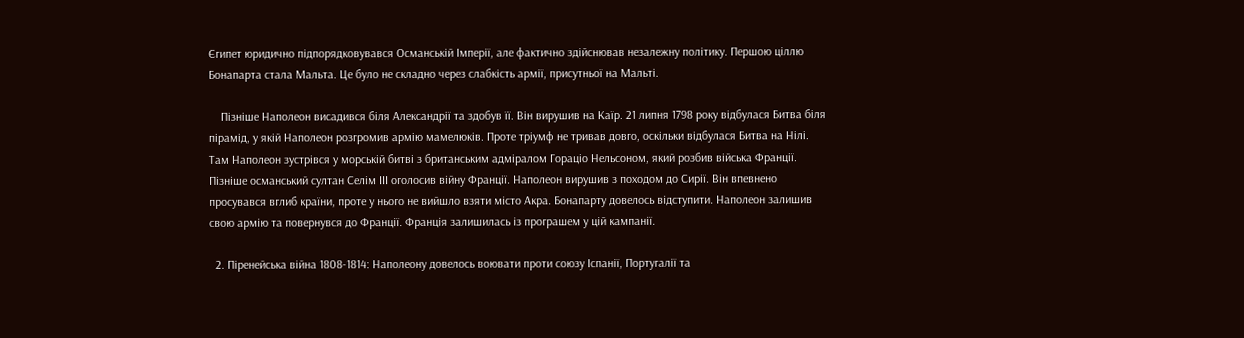Єгипет юридично підпорядковувався Османській Імперії, але фактично здійснював незалежну політику. Першою ціллю Бонапарта стала Мальта. Це було не складно через слабкість армії, присутньої на Мальті.

    Пізніше Наполеон висадився біля Александрії та здобув її. Він вирушив на Каїр. 21 липня 1798 року відбулася Битва біля пірамід, у якій Наполеон розгромив армію мамелюків. Проте тріумф не тривав довго, оскільки відбулася Битва на Нілі. Там Наполеон зустрівся у морській битві з британським адміралом Гораціо Нельсоном, який розбив війська Франції. Пізніше османський султан Селім ІІІ оголосив війну Франції. Наполеон вирушив з походом до Сирії. Він впевнено просувався вглиб країни, проте у нього не вийшло взяти місто Акра. Бонапарту довелось відступити. Наполеон залишив свою армію та повернувся до Франції. Франція залишилась із програшем у цій кампанії.

  2. Піренейська війна 1808-1814: Наполеону довелось воювати проти союзу Іспанії, Португалії та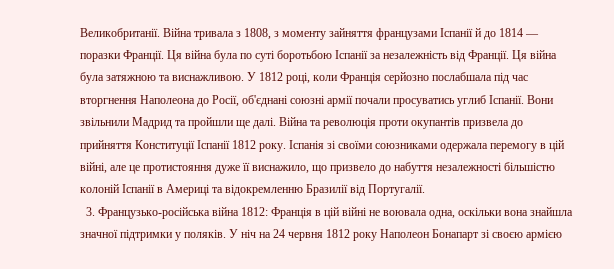Великобританії. Війна тривала з 1808, з моменту зайняття французами Іспанії й до 1814 — поразки Франції. Ця війна була по суті боротьбою Іспанії за незалежність від Франції. Ця війна була затяжною та виснажливою. У 1812 році, коли Франція серйозно послабшала під час вторгнення Наполеона до Росії, об'єднані союзні армії почали просуватись углиб Іспанії. Вони звільнили Мадрид та пройшли ще далі. Війна та революція проти окупантів призвела до прийняття Конституції Іспанії 1812 року. Іспанія зі своїми союзниками одержала перемогу в цій війні, але це протистояння дуже її виснажило, що призвело до набуття незалежності більшістю колоній Іспанії в Америці та відокремленню Бразилії від Португалії.
  3. Французько-російська війна 1812: Франція в цій війні не воювала одна, оскільки вона знайшла значної підтримки у поляків. У ніч на 24 червня 1812 року Наполеон Бонапарт зі своєю армією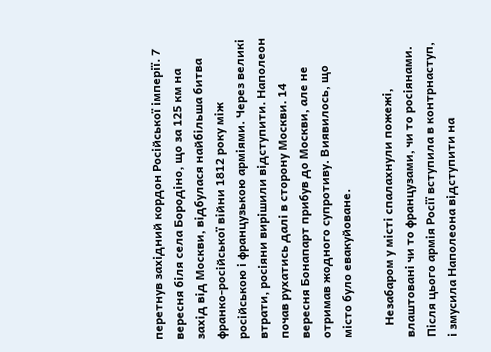перетнув західний кордон Російської імперії. 7 вересня біля села Бородіно, що за 125 км на захід від Москви, відбулася найбільша битва франко-російської війни 1812 року між російською і французькою арміями. Через великі втрати, росіяни вирішили відступити. Наполеон почав рухатись далі в сторону Москви. 14 вересня Бонапарт прибув до Москви, але не отримав жодного супротиву. Виявилось, що місто було евакуйоване.

    Незабаром у місті спалахнули пожежі, влаштовані чи то французами, чи то росіянами. Після цього армія Росії вступила в контрнаступ, і змусила Наполеона відступити на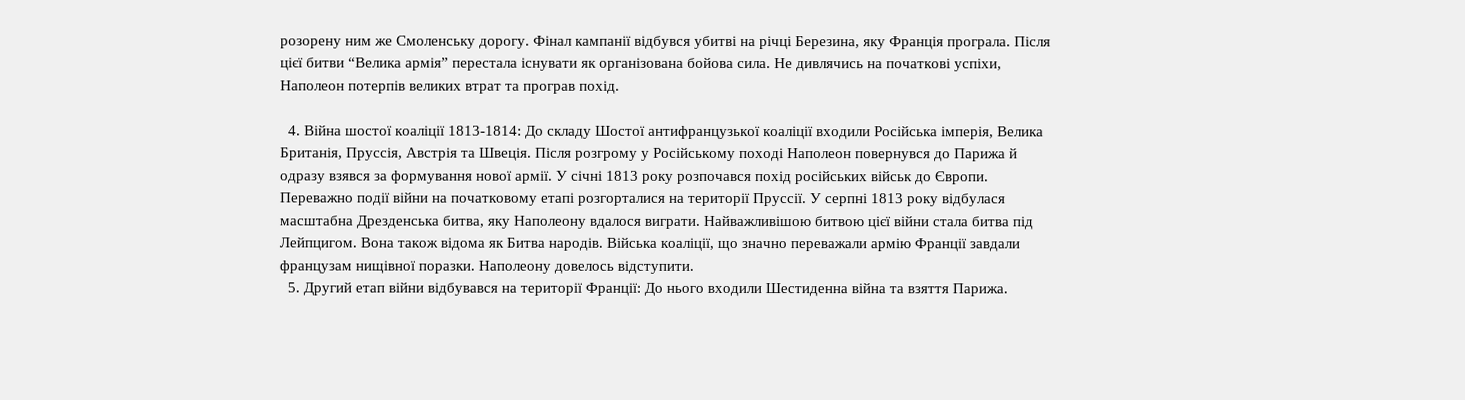розорену ним же Смоленську дорогу. Фінал кампанії відбувся убитві на річці Березина, яку Франція програла. Після цієї битви “Велика армія” перестала існувати як організована бойова сила. Не дивлячись на початкові успіхи, Наполеон потерпів великих втрат та програв похід.

  4. Війна шостої коаліції 1813-1814: До складу Шостої антифранцузької коаліції входили Російська імперія, Велика Британія, Пруссія, Австрія та Швеція. Після розгрому у Російському поході Наполеон повернувся до Парижа й одразу взявся за формування нової армії. У січні 1813 року розпочався похід російських військ до Європи. Переважно події війни на початковому етапі розгорталися на території Пруссії. У серпні 1813 року відбулася масштабна Дрезденська битва, яку Наполеону вдалося виграти. Найважливішою битвою цієї війни стала битва під Лейпцигом. Вона також відома як Битва народів. Війська коаліції, що значно переважали армію Франції завдали французам нищівної поразки. Наполеону довелось відступити.
  5. Другий етап війни відбувався на території Франції: До нього входили Шестиденна війна та взяття Парижа.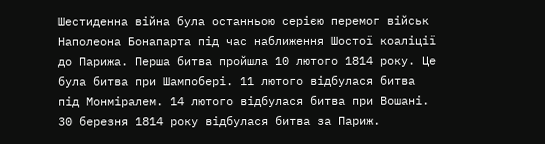Шестиденна війна була останньою серією перемог військ Наполеона Бонапарта під час наближення Шостої коаліції до Парижа. Перша битва пройшла 10 лютого 1814 року. Це була битва при Шампобері. 11 лютого відбулася битва під Монміралем. 14 лютого відбулася битва при Вошані. 30 березня 1814 року відбулася битва за Париж.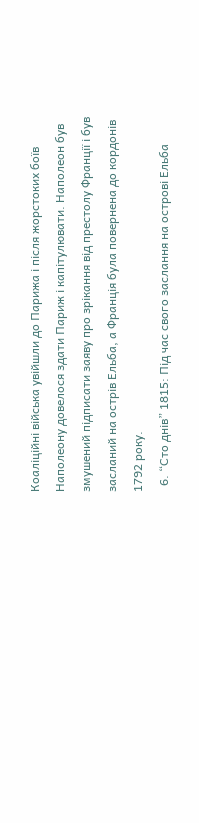Коаліційні війська увійшли до Парижа і після жорстоких боїв Наполеону довелося здати Париж і капітулювати. Наполеон був змушений підписати заяву про зрікання від престолу Франції і був засланий на острів Ельба, а Франція була повернена до кордонів 1792 року.
  6. “Сто днів” 1815: Під час свого заслання на острові Ельба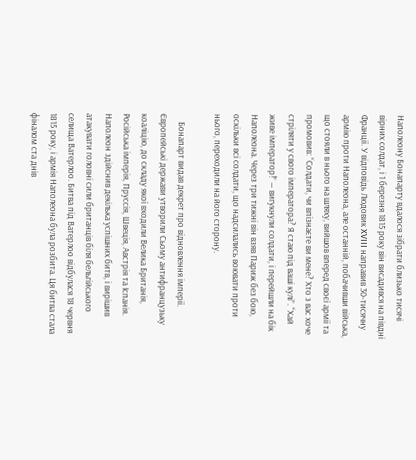Наполеону Бонапарту вдалося зібрати близько тисячі вірних солдат, і 1 березня 1815 року він висадився на півдні Франції. У відповідь Людовик XVIII направив 30-тисячну армію проти Наполеона, але останній, побачивши війська, що стояли в нього на шляху, вийшов вперед своєї армії та промовив: “Солдати, чи впізнаєте ви мене? Хто з вас хоче стріляти у свого імператора? Я стаю під ваші кулі”. “Хай живе імператор!” — вигукнули солдати, і перейшли на бік Наполеона. Через три тижні він взяв Париж без бою, оскільки всі солдати, що надсилались воювати проти нього, переходили на його сторону.

    Бонапарт видав декрет про відновлення імперії. Європейські держави утворили Сьому антифранцузьку коаліцію, до складу якої входили Велика Британія, Російська імперія, Пруссія, Швеція, Австрія та Іспанія. Наполеон здійснив декілька успішних битв, і вирішив атакувати головні сили британців біля бельгійського селища Ватерлоо. Битва під Ватерлоо відбулася 18 червня 1815 року, і армія Наполеона була розбита. Ця битва стала фіналом ста днів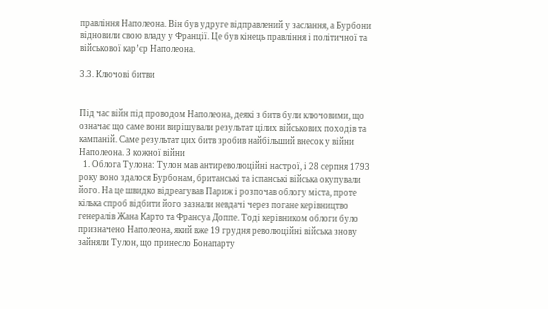правління Наполеона. Він був удруге відправлений у заслання, а Бурбони відновили свою владу у Франції. Це був кінець правління і політичної та військової кар’єр Наполеона.

3.3. Ключові битви


Під час війн під проводом Наполеона, деякі з битв були ключовими, що означає що саме вони вирішували результат цілих військових походів та кампаній. Саме результат цих битв зробив найбільший внесок у війни Наполеона. З кожної війни
  1. Облога Тулона: Тулон мав антиреволюційні настрої, і 28 серпня 1793 року воно здалося Бурбонам, британські та іспанські війська окупували його. На це швидко відреагував Париж і розпочав облогу міста, проте кілька спроб відбити його зазнали невдачі через погане керівництво генералів Жана Карто та Франсуа Доппе. Тоді керівником облоги було призначено Наполеона, який вже 19 грудня революційні війська знову зайняли Тулон, що принесло Бонапарту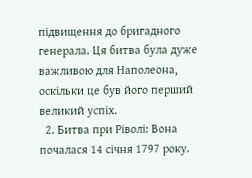підвищення до бригадного генерала. Ця битва була дуже важливою для Наполеона, оскільки це був його перший великий успіх.
  2. Битва при Ріволі: Вона почалася 14 січня 1797 року.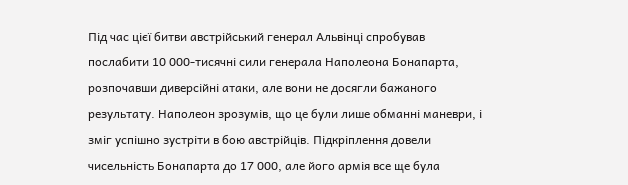Під час цієї битви австрійський генерал Альвінці спробував послабити 10 000-тисячні сили генерала Наполеона Бонапарта, розпочавши диверсійні атаки, але вони не досягли бажаного результату. Наполеон зрозумів, що це були лише обманні маневри, і зміг успішно зустріти в бою австрійців. Підкріплення довели чисельність Бонапарта до 17 000, але його армія все ще була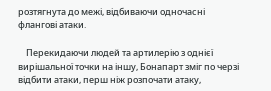розтягнута до межі, відбиваючи одночасні флангові атаки.

    Перекидаючи людей та артилерію з однієї вирішальної точки на іншу, Бонапарт зміг по черзі відбити атаки, перш ніж розпочати атаку,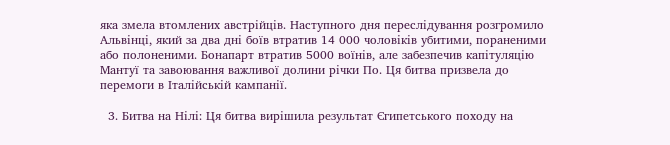яка змела втомлених австрійців. Наступного дня переслідування розгромило Альвінці, який за два дні боїв втратив 14 000 чоловіків убитими, пораненими або полоненими. Бонапарт втратив 5000 воїнів, але забезпечив капітуляцію Мантуї та завоювання важливої долини річки По. Ця битва призвела до перемоги в Італійській кампанії.

  3. Битва на Нілі: Ця битва вирішила результат Єгипетського походу на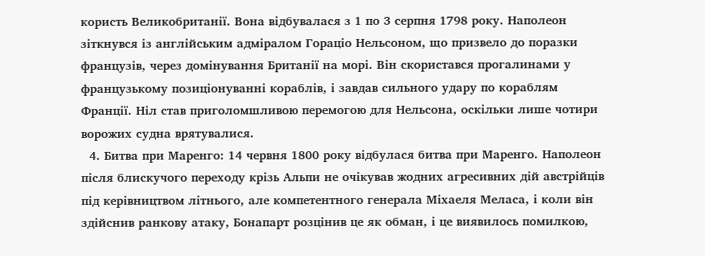користь Великобританії. Вона відбувалася з 1 по 3 серпня 1798 року. Наполеон зіткнувся із англійським адміралом Гораціо Нельсоном, що призвело до поразки французів, через домінування Британії на морі. Він скористався прогалинами у французькому позиціонуванні кораблів, і завдав сильного удару по кораблям Франції. Ніл став приголомшливою перемогою для Нельсона, оскільки лише чотири ворожих судна врятувалися.
  4. Битва при Маренго: 14 червня 1800 року відбулася битва при Маренго. Наполеон після блискучого переходу крізь Альпи не очікував жодних агресивних дій австрійців під керівництвом літнього, але компетентного генерала Міхаеля Меласа, і коли він здійснив ранкову атаку, Бонапарт розцінив це як обман, і це виявилось помилкою,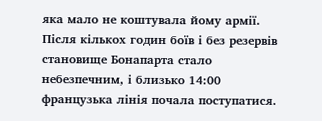яка мало не коштувала йому армії. Після кількох годин боїв і без резервів становище Бонапарта стало небезпечним, і близько 14:00 французька лінія почала поступатися.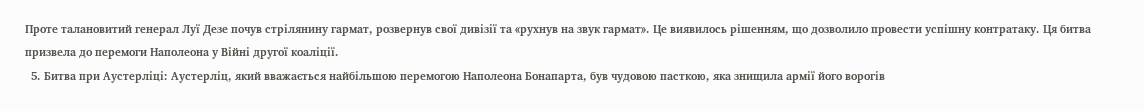Проте талановитий генерал Луї Дезе почув стрілянину гармат, розвернув свої дивізії та «рухнув на звук гармат». Це виявилось рішенням, що дозволило провести успішну контратаку. Ця битва призвела до перемоги Наполеона у Війні другої коаліції.
  5. Битва при Аустерліці: Аустерліц, який вважається найбільшою перемогою Наполеона Бонапарта, був чудовою пасткою, яка знищила армії його ворогів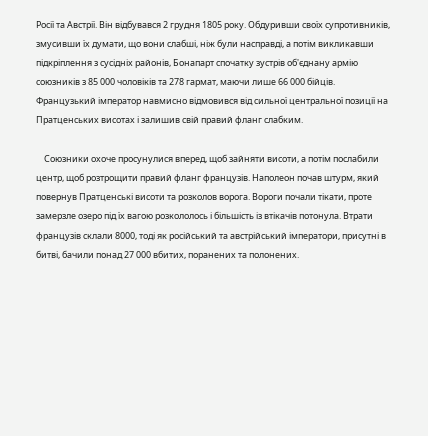Росії та Австрії. Він відбувався 2 грудня 1805 року. Обдуривши своїх супротивників, змусивши їх думати, що вони слабші, ніж були насправді, а потім викликавши підкріплення з сусідніх районів, Бонапарт спочатку зустрів об'єднану армію союзників з 85 000 чоловіків та 278 гармат, маючи лише 66 000 бійців. Французький імператор навмисно відмовився від сильної центральної позиції на Пратценських висотах і залишив свій правий фланг слабким.

    Союзники охоче просунулися вперед, щоб зайняти висоти, а потім послабили центр, щоб розтрощити правий фланг французів. Наполеон почав штурм, який повернув Пратценські висоти та розколов ворога. Вороги почали тікати, проте замерзле озеро під їх вагою розкололось і більшість із втікачів потонула. Втрати французів склали 8000, тоді як російський та австрійський імператори, присутні в битві, бачили понад 27 000 вбитих, поранених та полонених.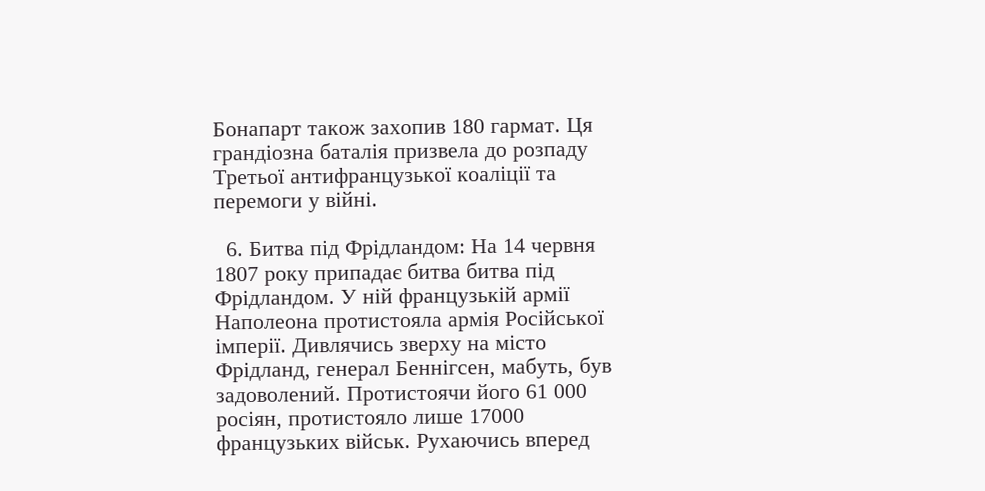Бонапарт також захопив 180 гармат. Ця грандіозна баталія призвела до розпаду Третьої антифранцузької коаліції та перемоги у війні.

  6. Битва під Фрідландом: На 14 червня 1807 року припадає битва битва під Фрідландом. У ній французькій армії Наполеона протистояла армія Російської імперії. Дивлячись зверху на місто Фрідланд, генерал Беннігсен, мабуть, був задоволений. Протистоячи його 61 000 росіян, протистояло лише 17000 французьких військ. Рухаючись вперед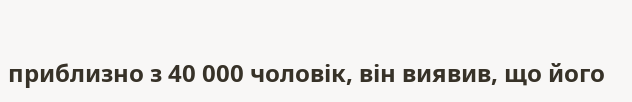приблизно з 40 000 чоловік, він виявив, що його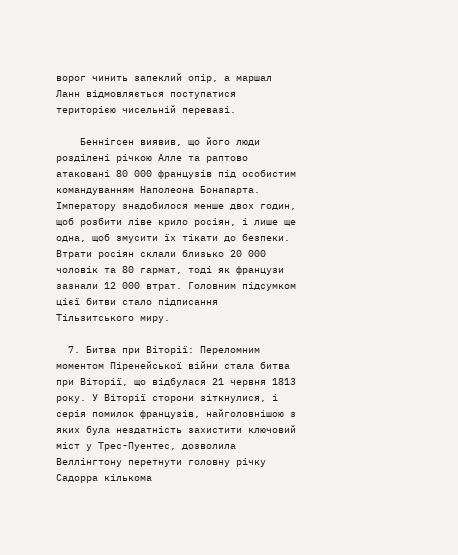ворог чинить запеклий опір, а маршал Ланн відмовляється поступатися територією чисельній перевазі.

    Беннігсен виявив, що його люди розділені річкою Алле та раптово атаковані 80 000 французів під особистим командуванням Наполеона Бонапарта. Імператору знадобилося менше двох годин, щоб розбити ліве крило росіян, і лише ще одна, щоб змусити їх тікати до безпеки. Втрати росіян склали близько 20 000 чоловік та 80 гармат, тоді як французи зазнали 12 000 втрат. Головним підсумком цієї битви стало підписання Тільзитського миру.

  7. Битва при Віторії: Переломним моментом Піренейської війни стала битва при Віторії, що відбулася 21 червня 1813 року. У Віторії сторони зіткнулися, і серія помилок французів, найголовнішою з яких була нездатність захистити ключовий міст у Трес-Пуентес, дозволила Веллінгтону перетнути головну річку Садорра кількома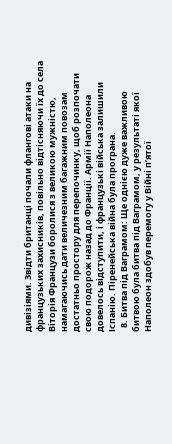дивізіями. Звідти британці почали флангові атаки на французьких захисників, повільно відтісняючи їх до села Віторія Французи боролися з великою мужністю, намагаючись дати величезним багажним повозам достатньо простору для перепочинку, щоб розпочати свою подорож назад до Франції. Армії Наполеона довелось відступити, і французькі війська залишили Іспанію. Піренейська війна була програна.
  8. Битва під Ваграмом: Ще однією дуже важливою битвою була битва під Ваграмом, у результаті якої Наполеон здобув перемогу у Війні п’ятої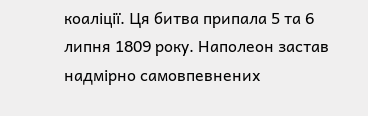коаліції. Ця битва припала 5 та 6 липня 1809 року. Наполеон застав надмірно самовпевнених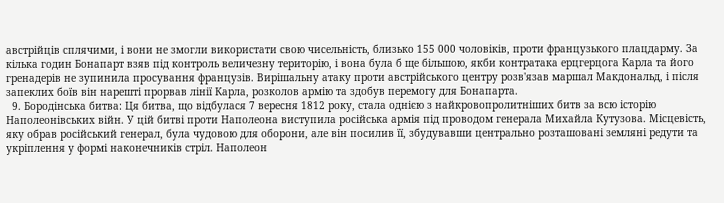австрійців сплячими, і вони не змогли використати свою чисельність, близько 155 000 чоловіків, проти французького плацдарму. За кілька годин Бонапарт взяв під контроль величезну територію, і вона була б ще більшою, якби контратака ерцгерцога Карла та його гренадерів не зупинила просування французів. Вирішальну атаку проти австрійського центру розв'язав маршал Макдональд, і після запеклих боїв він нарешті прорвав лінії Карла, розколов армію та здобув перемогу для Бонапарта.
  9. Бородінська битва: Ця битва, що відбулася 7 вересня 1812 року, стала однією з найкровопролитніших битв за всю історію Наполеонівських війн. У цій битві проти Наполеона виступила російська армія під проводом генерала Михайла Кутузова. Місцевість, яку обрав російський генерал, була чудовою для оборони, але він посилив її, збудувавши центрально розташовані земляні редути та укріплення у формі наконечників стріл. Наполеон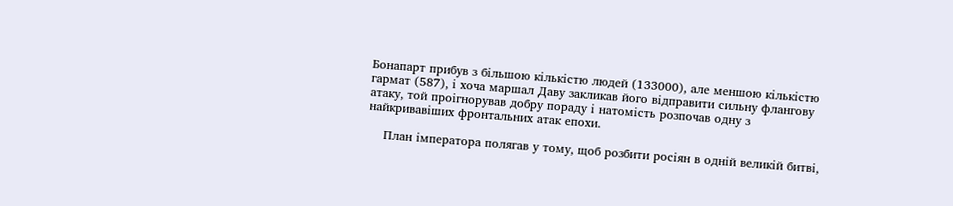Бонапарт прибув з більшою кількістю людей (133000), але меншою кількістю гармат (587), і хоча маршал Даву закликав його відправити сильну флангову атаку, той проігнорував добру пораду і натомість розпочав одну з найкривавіших фронтальних атак епохи.

    План імператора полягав у тому, щоб розбити росіян в одній великій битві,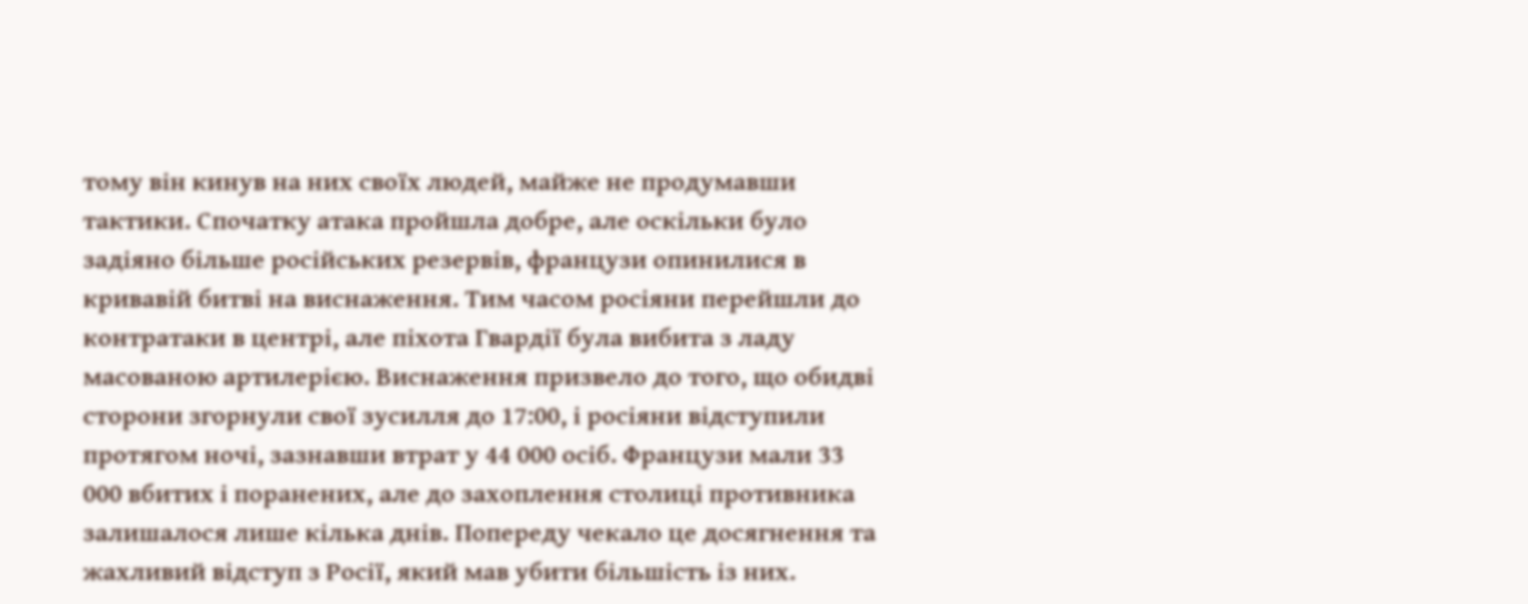тому він кинув на них своїх людей, майже не продумавши тактики. Спочатку атака пройшла добре, але оскільки було задіяно більше російських резервів, французи опинилися в кривавій битві на виснаження. Тим часом росіяни перейшли до контратаки в центрі, але піхота Гвардії була вибита з ладу масованою артилерією. Виснаження призвело до того, що обидві сторони згорнули свої зусилля до 17:00, і росіяни відступили протягом ночі, зазнавши втрат у 44 000 осіб. Французи мали 33 000 вбитих і поранених, але до захоплення столиці противника залишалося лише кілька днів. Попереду чекало це досягнення та жахливий відступ з Росії, який мав убити більшість із них.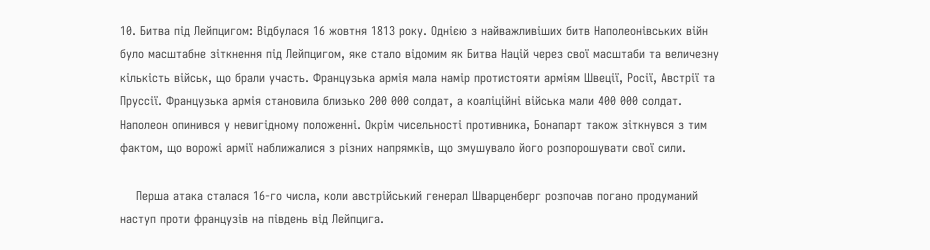10. Битва під Лейпцигом: Відбулася 16 жовтня 1813 року. Однією з найважливіших битв Наполеонівських війн було масштабне зіткнення під Лейпцигом, яке стало відомим як Битва Націй через свої масштаби та величезну кількість військ, що брали участь. Французька армія мала намір протистояти арміям Швеції, Росії, Австрії та Пруссії. Французька армія становила близько 200 000 солдат, а коаліційні війська мали 400 000 солдат. Наполеон опинився у невигідному положенні. Окрім чисельності противника, Бонапарт також зіткнувся з тим фактом, що ворожі армії наближалися з різних напрямків, що змушувало його розпорошувати свої сили.

    Перша атака сталася 16-го числа, коли австрійський генерал Шварценберг розпочав погано продуманий наступ проти французів на південь від Лейпцига.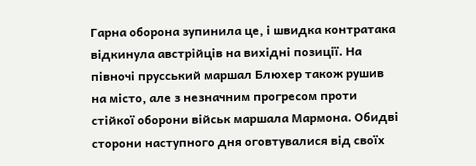Гарна оборона зупинила це, і швидка контратака відкинула австрійців на вихідні позиції. На півночі прусський маршал Блюхер також рушив на місто, але з незначним прогресом проти стійкої оборони військ маршала Мармона. Обидві сторони наступного дня оговтувалися від своїх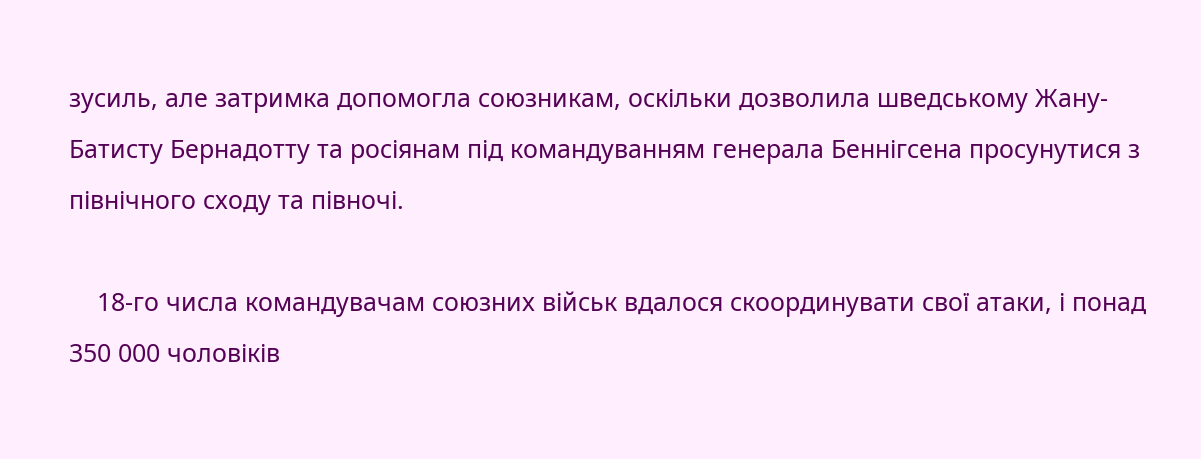зусиль, але затримка допомогла союзникам, оскільки дозволила шведському Жану-Батисту Бернадотту та росіянам під командуванням генерала Беннігсена просунутися з північного сходу та півночі.

    18-го числа командувачам союзних військ вдалося скоординувати свої атаки, і понад 350 000 чоловіків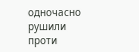одночасно рушили проти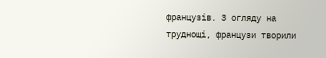французів. З огляду на труднощі, французи творили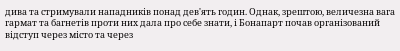дива та стримували нападників понад дев'ять годин. Однак, зрештою, величезна вага гармат та багнетів проти них дала про себе знати, і Бонапарт почав організований відступ через місто та через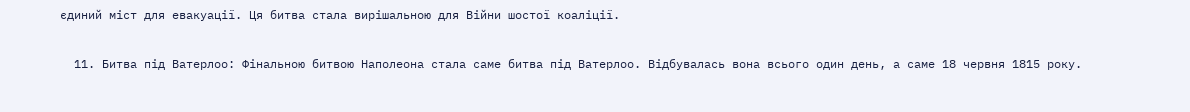єдиний міст для евакуації. Ця битва стала вирішальною для Війни шостої коаліції.

  11. Битва під Ватерлоо: Фінальною битвою Наполеона стала саме битва під Ватерлоо. Відбувалась вона всього один день, а саме 18 червня 1815 року.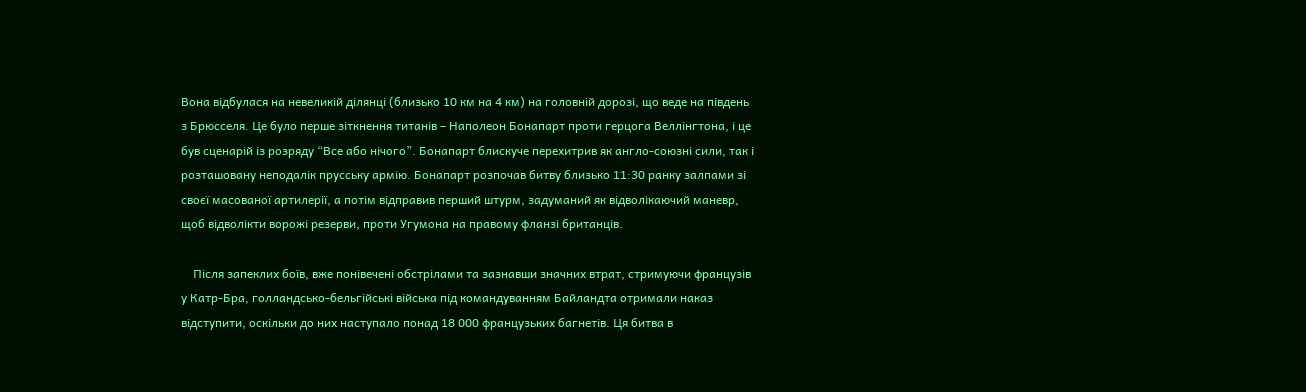Вона відбулася на невеликій ділянці (близько 10 км на 4 км) на головній дорозі, що веде на південь з Брюсселя. Це було перше зіткнення титанів – Наполеон Бонапарт проти герцога Веллінгтона, і це був сценарій із розряду “Все або нічого”. Бонапарт блискуче перехитрив як англо-союзні сили, так і розташовану неподалік прусську армію. Бонапарт розпочав битву близько 11:30 ранку залпами зі своєї масованої артилерії, а потім відправив перший штурм, задуманий як відволікаючий маневр, щоб відволікти ворожі резерви, проти Угумона на правому фланзі британців.

    Після запеклих боїв, вже понівечені обстрілами та зазнавши значних втрат, стримуючи французів у Катр-Бра, голландсько-бельгійські війська під командуванням Байландта отримали наказ відступити, оскільки до них наступало понад 18 000 французьких багнетів. Ця битва в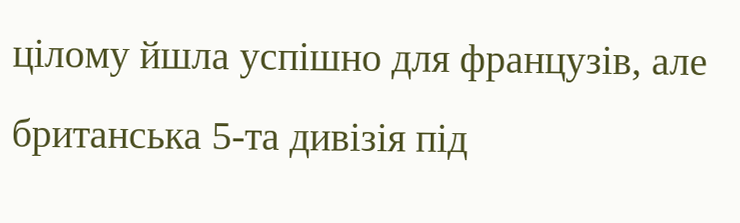цілому йшла успішно для французів, але британська 5-та дивізія під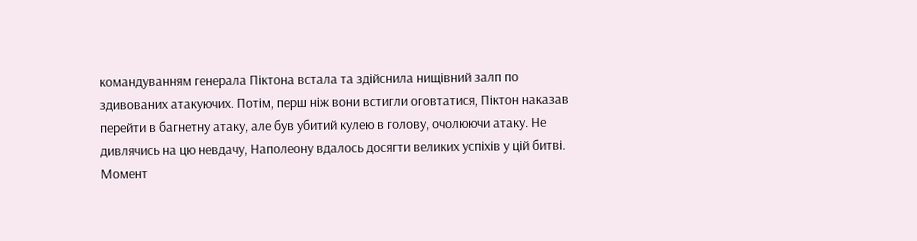командуванням генерала Піктона встала та здійснила нищівний залп по здивованих атакуючих. Потім, перш ніж вони встигли оговтатися, Піктон наказав перейти в багнетну атаку, але був убитий кулею в голову, очолюючи атаку. Не дивлячись на цю невдачу, Наполеону вдалось досягти великих успіхів у цій битві. Момент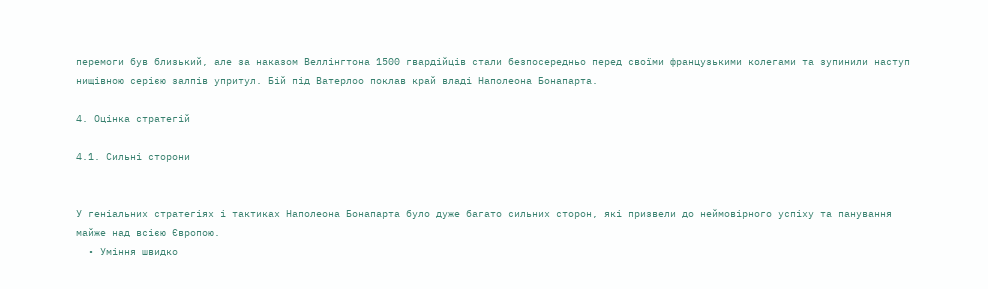перемоги був близький, але за наказом Веллінгтона 1500 гвардійців стали безпосередньо перед своїми французькими колегами та зупинили наступ нищівною серією залпів упритул. Бій під Ватерлоо поклав край владі Наполеона Бонапарта.

4. Оцінка стратегій

4.1. Сильні сторони


У геніальних стратегіях і тактиках Наполеона Бонапарта було дуже багато сильних сторон, які призвели до неймовірного успіху та панування майже над всією Європою.
  • Уміння швидко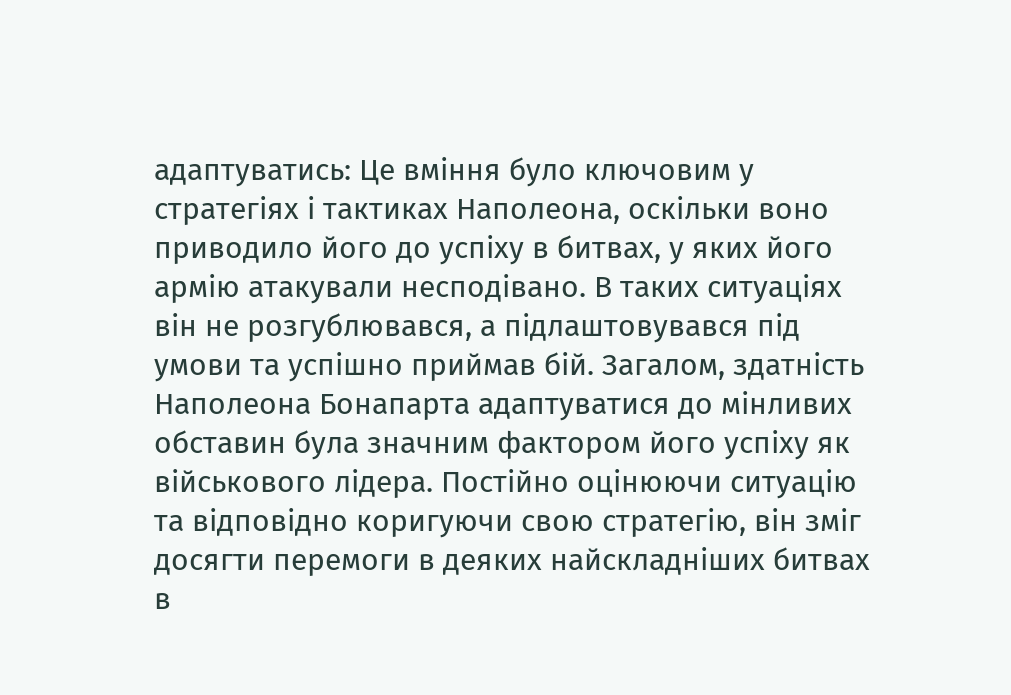адаптуватись: Це вміння було ключовим у стратегіях і тактиках Наполеона, оскільки воно приводило його до успіху в битвах, у яких його армію атакували несподівано. В таких ситуаціях він не розгублювався, а підлаштовувався під умови та успішно приймав бій. Загалом, здатність Наполеона Бонапарта адаптуватися до мінливих обставин була значним фактором його успіху як військового лідера. Постійно оцінюючи ситуацію та відповідно коригуючи свою стратегію, він зміг досягти перемоги в деяких найскладніших битвах в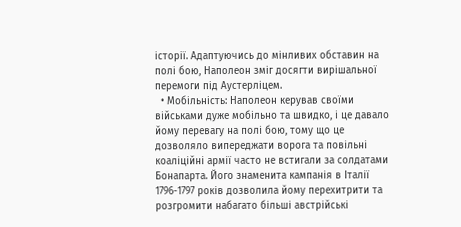історії. Адаптуючись до мінливих обставин на полі бою, Наполеон зміг досягти вирішальної перемоги під Аустерліцем.
  • Мобільність: Наполеон керував своїми військами дуже мобільно та швидко, і це давало йому перевагу на полі бою, тому що це дозволяло випереджати ворога та повільні коаліційні армії часто не встигали за солдатами Бонапарта. Його знаменита кампанія в Італії 1796-1797 років дозволила йому перехитрити та розгромити набагато більші австрійські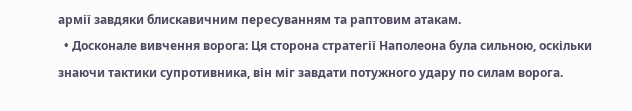армії завдяки блискавичним пересуванням та раптовим атакам.
  • Досконале вивчення ворога: Ця сторона стратегії Наполеона була сильною, оскільки знаючи тактики супротивника, він міг завдати потужного удару по силам ворога.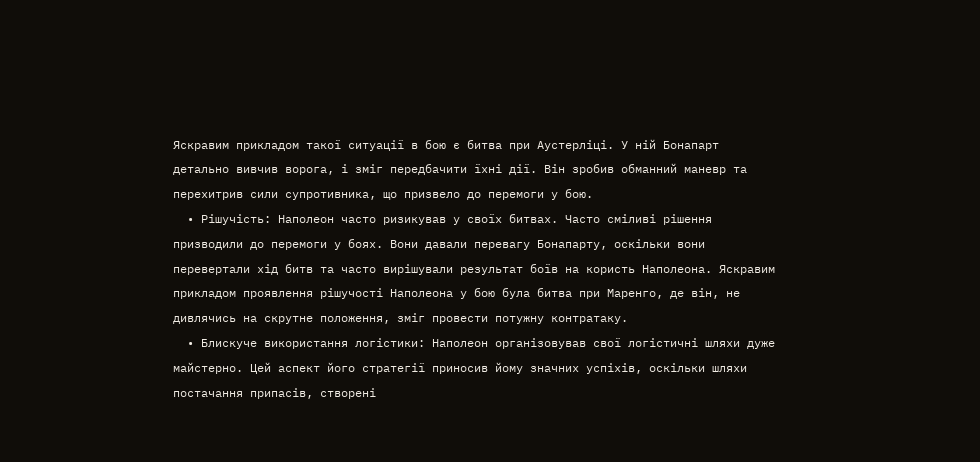Яскравим прикладом такої ситуації в бою є битва при Аустерліці. У ній Бонапарт детально вивчив ворога, і зміг передбачити їхні дії. Він зробив обманний маневр та перехитрив сили супротивника, що призвело до перемоги у бою.
  • Рішучість: Наполеон часто ризикував у своїх битвах. Часто сміливі рішення призводили до перемоги у боях. Вони давали перевагу Бонапарту, оскільки вони перевертали хід битв та часто вирішували результат боїв на користь Наполеона. Яскравим прикладом проявлення рішучості Наполеона у бою була битва при Маренго, де він, не дивлячись на скрутне положення, зміг провести потужну контратаку.
  • Блискуче використання логістики: Наполеон організовував свої логістичні шляхи дуже майстерно. Цей аспект його стратегії приносив йому значних успіхів, оскільки шляхи постачання припасів, створені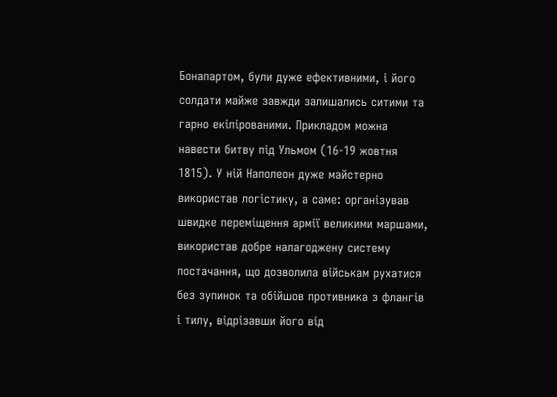Бонапартом, були дуже ефективними, і його солдати майже завжди залишались ситими та гарно екіпірованими. Прикладом можна навести битву під Ульмом (16-19 жовтня 1815). У ній Наполеон дуже майстерно використав логістику, а саме: організував швидке переміщення армії великими маршами, використав добре налагоджену систему постачання, що дозволила військам рухатися без зупинок та обійшов противника з флангів і тилу, відрізавши його від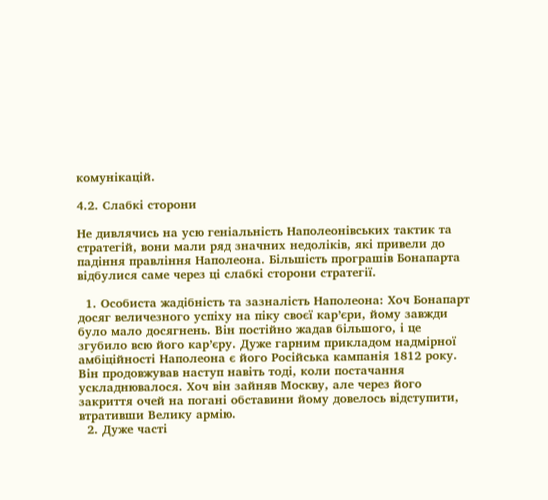комунікацій.

4.2. Слабкі сторони

Не дивлячись на усю геніальність Наполеонівських тактик та стратегій, вони мали ряд значних недоліків, які привели до падіння правління Наполеона. Більшість програшів Бонапарта відбулися саме через ці слабкі сторони стратегії.

  1. Особиста жадібність та зазналість Наполеона: Хоч Бонапарт досяг величезного успіху на піку своєї кар’єри, йому завжди було мало досягнень. Він постійно жадав більшого, і це згубило всю його кар’єру. Дуже гарним прикладом надмірної амбіційності Наполеона є його Російська кампанія 1812 року. Він продовжував наступ навіть тоді, коли постачання ускладнювалося. Хоч він зайняв Москву, але через його закриття очей на погані обставини йому довелось відступити, втративши Велику армію.
  2. Дуже часті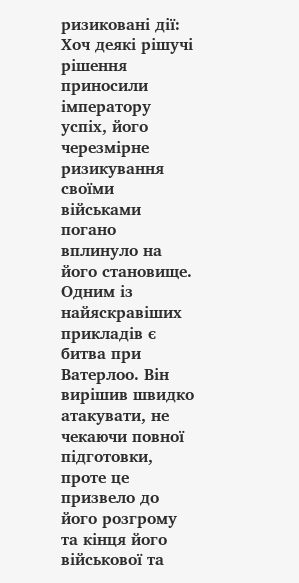ризиковані дії: Хоч деякі рішучі рішення приносили імператору успіх, його черезмірне ризикування своїми військами погано вплинуло на його становище. Одним із найяскравіших прикладів є битва при Ватерлоо. Він вирішив швидко атакувати, не чекаючи повної підготовки, проте це призвело до його розгрому та кінця його військової та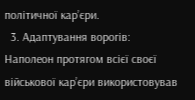політичної кар’єри.
  3. Адаптування ворогів: Наполеон протягом всієї своєї військової кар’єри використовував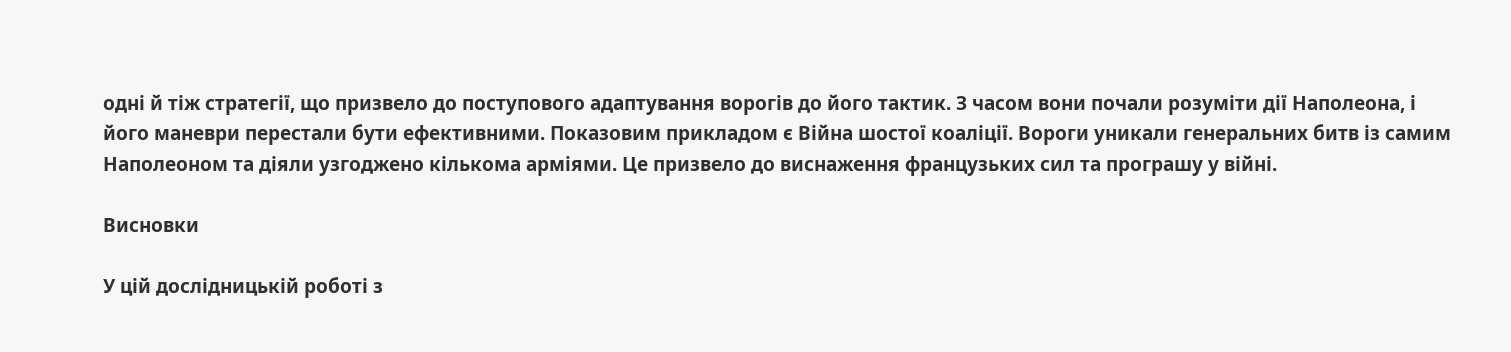одні й тіж стратегії, що призвело до поступового адаптування ворогів до його тактик. З часом вони почали розуміти дії Наполеона, і його маневри перестали бути ефективними. Показовим прикладом є Війна шостої коаліції. Вороги уникали генеральних битв із самим Наполеоном та діяли узгоджено кількома арміями. Це призвело до виснаження французьких сил та програшу у війні.

Висновки

У цій дослідницькій роботі з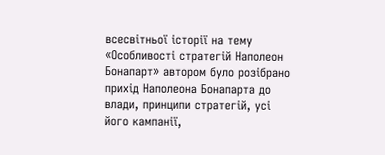всесвітньої історії на тему «Особливості стратегій Наполеон Бонапарт» автором було розібрано прихід Наполеона Бонапарта до влади, принципи стратегій, усі його кампанії,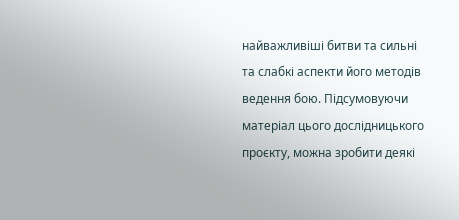найважливіші битви та сильні та слабкі аспекти його методів ведення бою. Підсумовуючи матеріал цього дослідницького проєкту, можна зробити деякі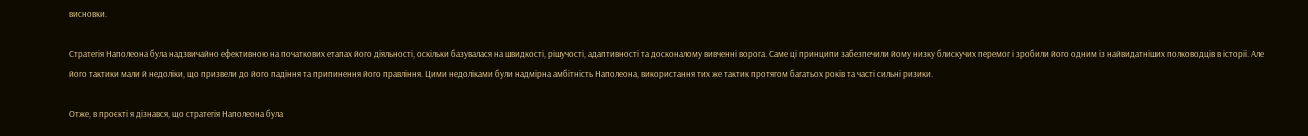висновки.

Стратегія Наполеона була надзвичайно ефективною на початкових етапах його діяльності, оскільки базувалася на швидкості, рішучості, адаптивності та досконалому вивченні ворога. Саме ці принципи забезпечили йому низку блискучих перемог і зробили його одним із найвидатніших полководців в історії. Але його тактики мали й недоліки, що призвели до його падіння та припинення його правління. Цими недоліками були надмірна амбітність Наполеона, використання тих же тактик протягом багатьох років та часті сильні ризики.

Отже, в проєкті я дізнався, що стратегія Наполеона була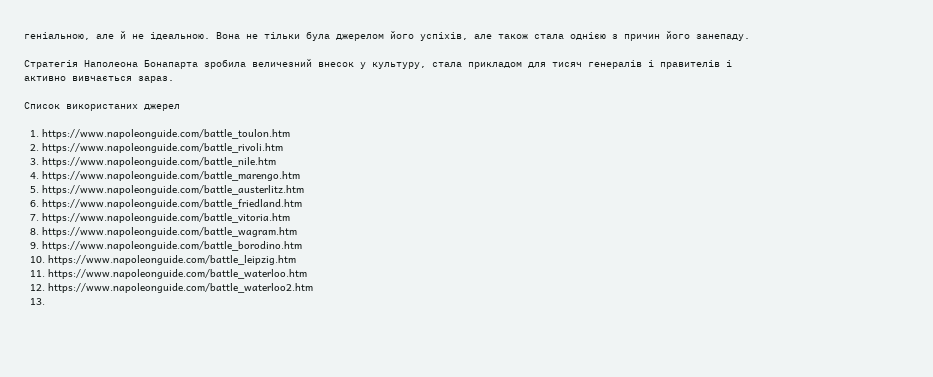геніальною, але й не ідеальною. Вона не тільки була джерелом його успіхів, але також стала однією з причин його занепаду.

Стратегія Наполеона Бонапарта зробила величезний внесок у культуру, стала прикладом для тисяч генералів і правителів і активно вивчається зараз.

Список використаних джерел

  1. https://www.napoleonguide.com/battle_toulon.htm
  2. https://www.napoleonguide.com/battle_rivoli.htm
  3. https://www.napoleonguide.com/battle_nile.htm
  4. https://www.napoleonguide.com/battle_marengo.htm
  5. https://www.napoleonguide.com/battle_austerlitz.htm
  6. https://www.napoleonguide.com/battle_friedland.htm
  7. https://www.napoleonguide.com/battle_vitoria.htm
  8. https://www.napoleonguide.com/battle_wagram.htm
  9. https://www.napoleonguide.com/battle_borodino.htm
  10. https://www.napoleonguide.com/battle_leipzig.htm
  11. https://www.napoleonguide.com/battle_waterloo.htm
  12. https://www.napoleonguide.com/battle_waterloo2.htm
  13.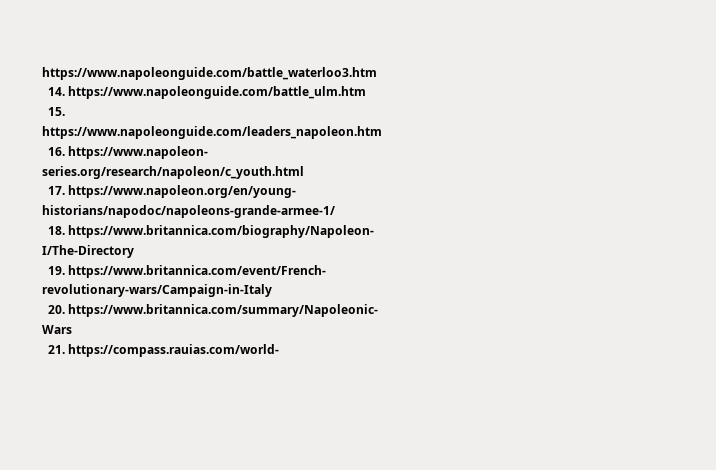https://www.napoleonguide.com/battle_waterloo3.htm
  14. https://www.napoleonguide.com/battle_ulm.htm
  15. https://www.napoleonguide.com/leaders_napoleon.htm
  16. https://www.napoleon-series.org/research/napoleon/c_youth.html
  17. https://www.napoleon.org/en/young-historians/napodoc/napoleons-grande-armee-1/
  18. https://www.britannica.com/biography/Napoleon-I/The-Directory
  19. https://www.britannica.com/event/French-revolutionary-wars/Campaign-in-Italy
  20. https://www.britannica.com/summary/Napoleonic-Wars
  21. https://compass.rauias.com/world-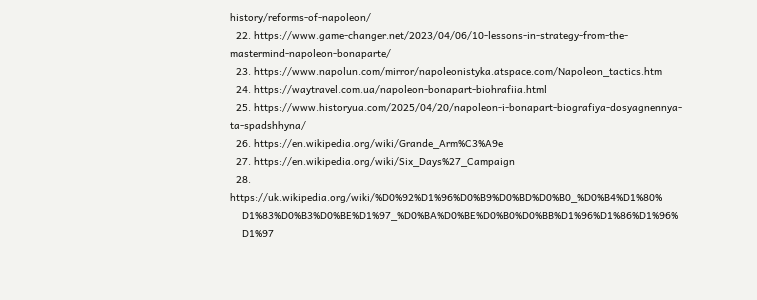history/reforms-of-napoleon/
  22. https://www.game-changer.net/2023/04/06/10-lessons-in-strategy-from-the-mastermind-napoleon-bonaparte/
  23. https://www.napolun.com/mirror/napoleonistyka.atspace.com/Napoleon_tactics.htm
  24. https://waytravel.com.ua/napoleon-bonapart-biohrafiia.html
  25. https://www.historyua.com/2025/04/20/napoleon-i-bonapart-biografiya-dosyagnennya-ta-spadshhyna/
  26. https://en.wikipedia.org/wiki/Grande_Arm%C3%A9e
  27. https://en.wikipedia.org/wiki/Six_Days%27_Campaign
  28. https://uk.wikipedia.org/wiki/%D0%92%D1%96%D0%B9%D0%BD%D0%B0_%D0%B4%D1%80%
    D1%83%D0%B3%D0%BE%D1%97_%D0%BA%D0%BE%D0%B0%D0%BB%D1%96%D1%86%D1%96%
    D1%97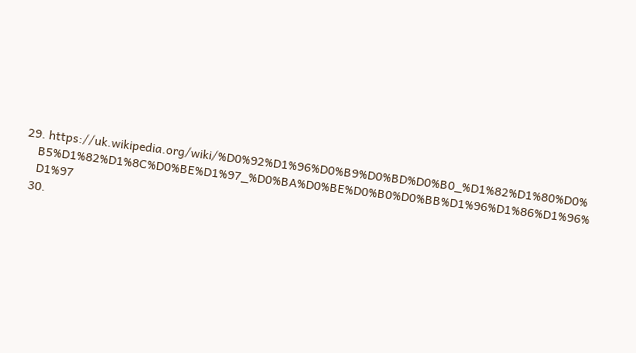29. https://uk.wikipedia.org/wiki/%D0%92%D1%96%D0%B9%D0%BD%D0%B0_%D1%82%D1%80%D0%
    B5%D1%82%D1%8C%D0%BE%D1%97_%D0%BA%D0%BE%D0%B0%D0%BB%D1%96%D1%86%D1%96%
    D1%97
  30.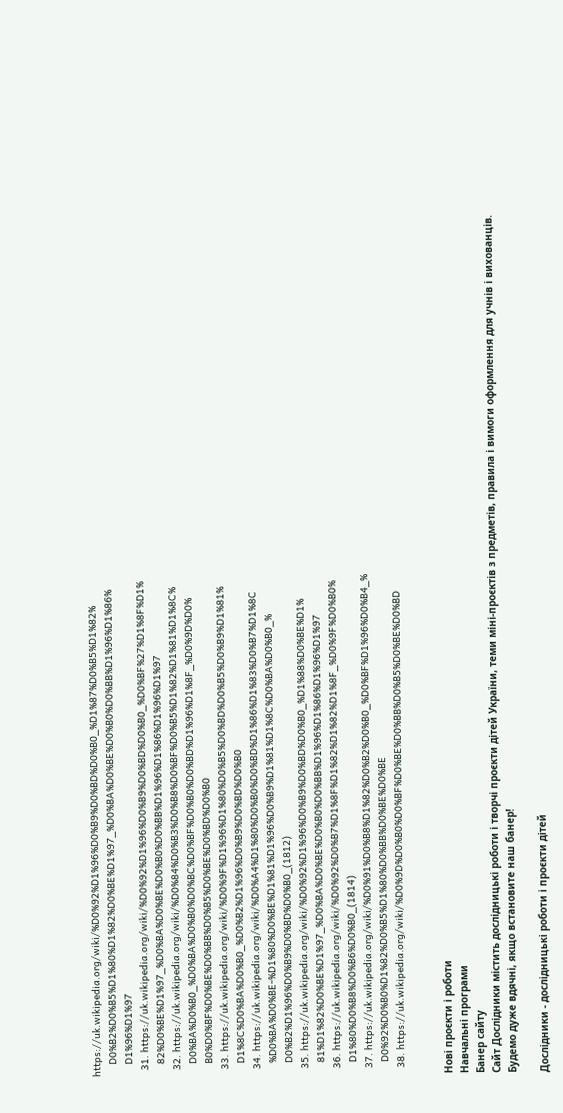https://uk.wikipedia.org/wiki/%D0%92%D1%96%D0%B9%D0%BD%D0%B0_%D1%87%D0%B5%D1%82%
    D0%B2%D0%B5%D1%80%D1%82%D0%BE%D1%97_%D0%BA%D0%BE%D0%B0%D0%BB%D1%96%D1%86%
    D1%96%D1%97
  31. https://uk.wikipedia.org/wiki/%D0%92%D1%96%D0%B9%D0%BD%D0%B0_%D0%BF%27%D1%8F%D1%
    82%D0%BE%D1%97_%D0%BA%D0%BE%D0%B0%D0%BB%D1%96%D1%86%D1%96%D1%97
  32. https://uk.wikipedia.org/wiki/%D0%84%D0%B3%D0%B8%D0%BF%D0%B5%D1%82%D1%81%D1%8C%
    D0%BA%D0%B0_%D0%BA%D0%B0%D0%BC%D0%BF%D0%B0%D0%BD%D1%96%D1%8F_%D0%9D%D0%
    B0%D0%BF%D0%BE%D0%BB%D0%B5%D0%BE%D0%BD%D0%B0
  33. https://uk.wikipedia.org/wiki/%D0%9F%D1%96%D1%80%D0%B5%D0%BD%D0%B5%D0%B9%D1%81%
    D1%8C%D0%BA%D0%B0_%D0%B2%D1%96%D0%B9%D0%BD%D0%B0
  34. https://uk.wikipedia.org/wiki/%D0%A4%D1%80%D0%B0%D0%BD%D1%86%D1%83%D0%B7%D1%8C
    %D0%BA%D0%BE-%D1%80%D0%BE%D1%81%D1%96%D0%B9%D1%81%D1%8C%D0%BA%D0%B0_%
    D0%B2%D1%96%D0%B9%D0%BD%D0%B0_(1812)
  35. https://uk.wikipedia.org/wiki/%D0%92%D1%96%D0%B9%D0%BD%D0%B0_%D1%88%D0%BE%D1%
    81%D1%82%D0%BE%D1%97_%D0%BA%D0%BE%D0%B0%D0%BB%D1%96%D1%86%D1%96%D1%97
  36. https://uk.wikipedia.org/wiki/%D0%92%D0%B7%D1%8F%D1%82%D1%82%D1%8F_%D0%9F%D0%B0%
    D1%80%D0%B8%D0%B6%D0%B0_(1814)
  37. https://uk.wikipedia.org/wiki/%D0%91%D0%B8%D1%82%D0%B2%D0%B0_%D0%BF%D1%96%D0%B4_%
    D0%92%D0%B0%D1%82%D0%B5%D1%80%D0%BB%D0%BE%D0%BE
  38. https://uk.wikipedia.org/wiki/%D0%9D%D0%B0%D0%BF%D0%BE%D0%BB%D0%B5%D0%BE%D0%BD


Нові проєкти і роботи
Навчальні програми
Банер сайту
Сайт Дослідники містить дослідницькі роботи і творчі проєкти дітей України, теми міні-проєктів з предметів, правила і вимоги оформлення для учнів і вихованців.
Будемо дуже вдячні, якщо встановите наш банер!

Дослідники - дослідницькі роботи і проєкти дітей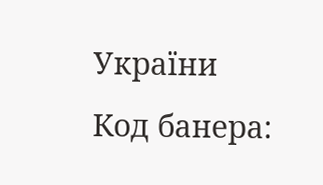України
Код банера: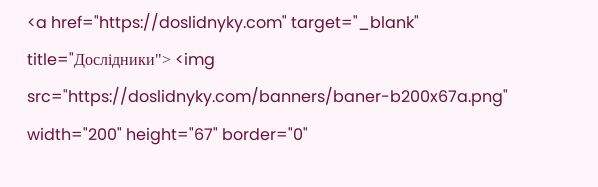<a href="https://doslidnyky.com" target="_blank" title="Дослідники"> <img src="https://doslidnyky.com/banners/baner-b200x67a.png" width="200" height="67" border="0"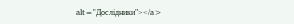alt="Дослідники"></a>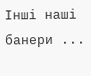Інші наші банери ...